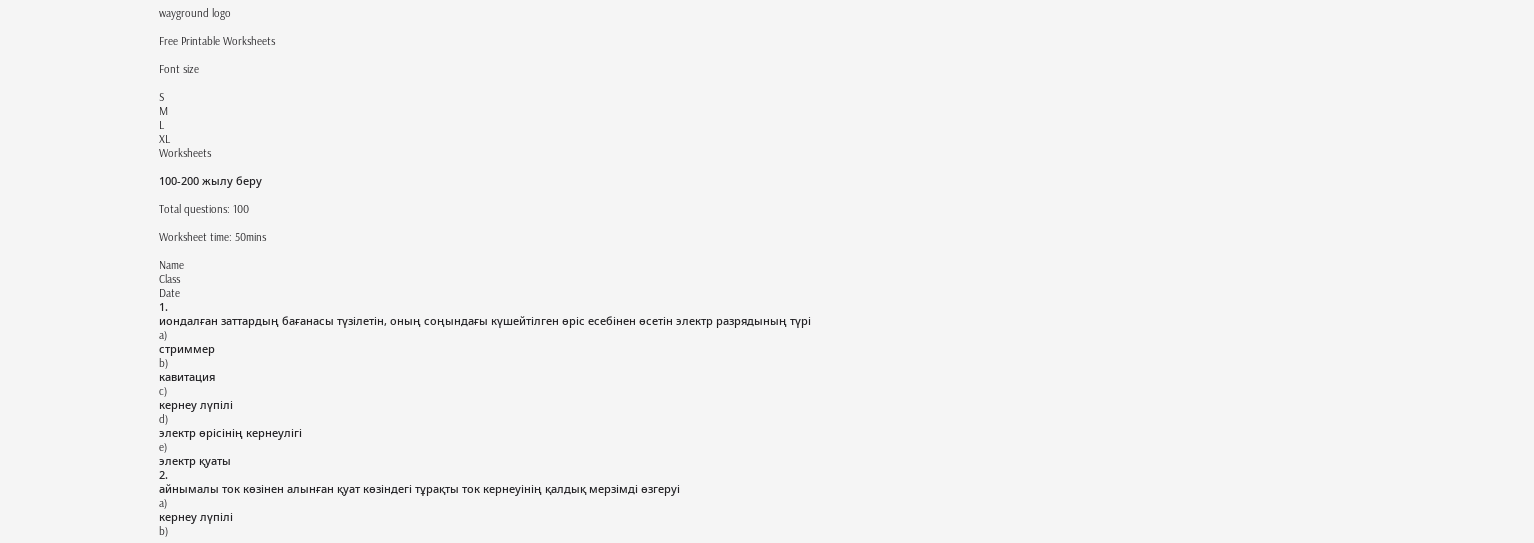wayground logo

Free Printable Worksheets

Font size

S
M
L
XL
Worksheets

100-200 жылу беру

Total questions: 100

Worksheet time: 50mins

Name
Class
Date
1.
иондалған заттардың бағанасы түзілетін, оның соңындағы күшейтілген өріс есебінен өсетін электр разрядының түрі
a)
стриммер
b)
кавитация
c)
кернеу лүпілі
d)
электр өрісінің кернеулігі
e)
электр қуаты
2.
айнымалы ток көзінен алынған қуат көзіндегі тұрақты ток кернеуінің қалдық мерзімді өзгеруі
a)
кернеу лүпілі
b)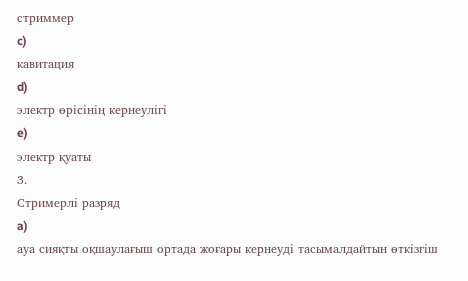стриммер
c)
кавитация
d)
электр өрісінің кернеулігі
e)
электр қуаты
3.
Стримерлі разряд
a)
ауа сияқты оқшаулағыш ортада жоғары кернеуді тасымалдайтын өткізгіш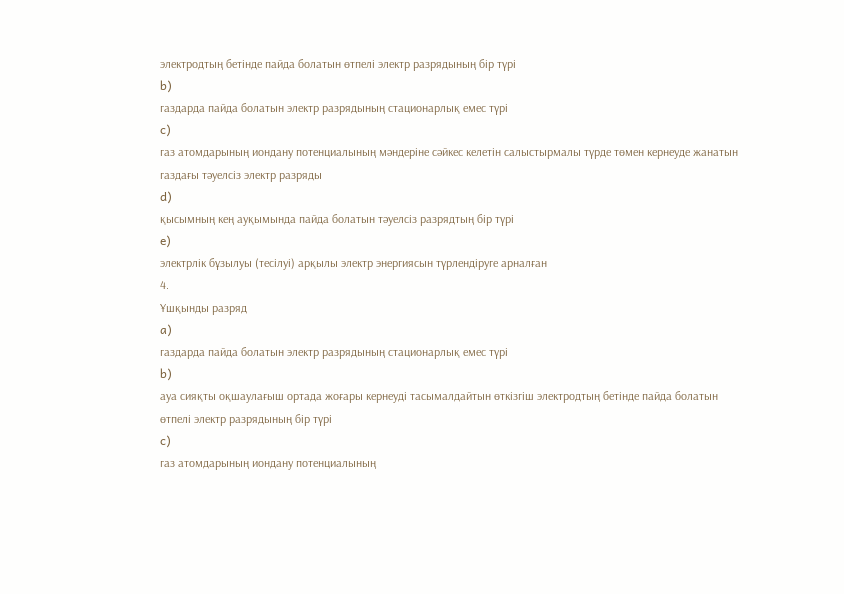электродтың бетінде пайда болатын өтпелі электр разрядының бір түрі
b)
газдарда пайда болатын электр разрядының стационарлық емес түрі
c)
газ атомдарының иондану потенциалының мәндеріне сәйкес келетін салыстырмалы түрде төмен кернеуде жанатын газдағы тәуелсіз электр разряды
d)
қысымның кең ауқымында пайда болатын тәуелсіз разрядтың бір түрі
e)
электрлік бұзылуы (тесілуі) арқылы электр энергиясын түрлендіруге арналған
4.
Ұшқынды разряд
a)
газдарда пайда болатын электр разрядының стационарлық емес түрі
b)
ауа сияқты оқшаулағыш ортада жоғары кернеуді тасымалдайтын өткізгіш электродтың бетінде пайда болатын өтпелі электр разрядының бір түрі
c)
газ атомдарының иондану потенциалының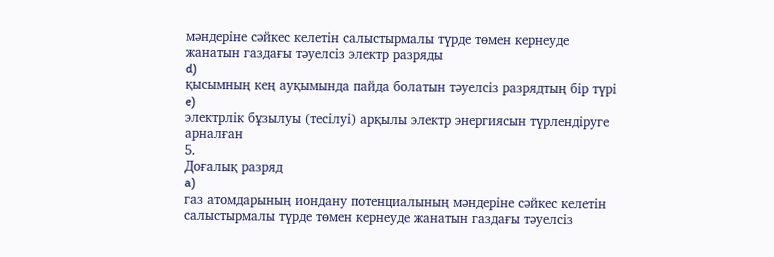мәндеріне сәйкес келетін салыстырмалы түрде төмен кернеуде жанатын газдағы тәуелсіз электр разряды
d)
қысымның кең ауқымында пайда болатын тәуелсіз разрядтың бір түрі
e)
электрлік бұзылуы (тесілуі) арқылы электр энергиясын түрлендіруге арналған
5.
Доғалық разряд
a)
газ атомдарының иондану потенциалының мәндеріне сәйкес келетін салыстырмалы түрде төмен кернеуде жанатын газдағы тәуелсіз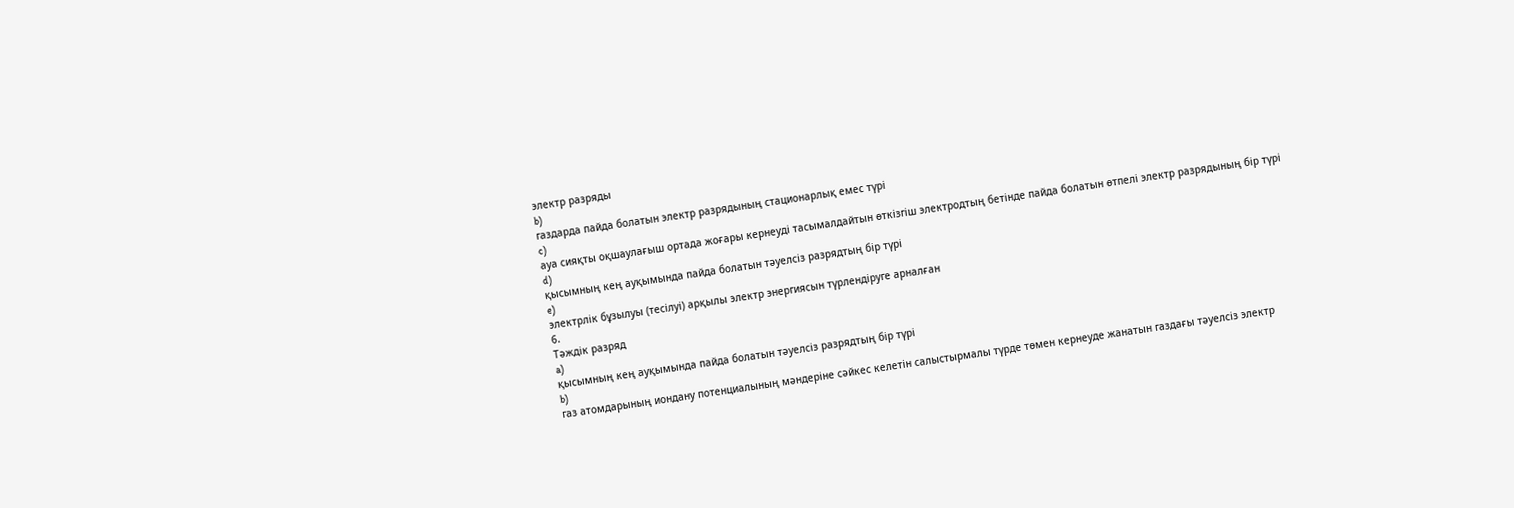электр разряды
b)
газдарда пайда болатын электр разрядының стационарлық емес түрі
c)
ауа сияқты оқшаулағыш ортада жоғары кернеуді тасымалдайтын өткізгіш электродтың бетінде пайда болатын өтпелі электр разрядының бір түрі
d)
қысымның кең ауқымында пайда болатын тәуелсіз разрядтың бір түрі
e)
электрлік бұзылуы (тесілуі) арқылы электр энергиясын түрлендіруге арналған
6.
Тәждік разряд
a)
қысымның кең ауқымында пайда болатын тәуелсіз разрядтың бір түрі
b)
газ атомдарының иондану потенциалының мәндеріне сәйкес келетін салыстырмалы түрде төмен кернеуде жанатын газдағы тәуелсіз электр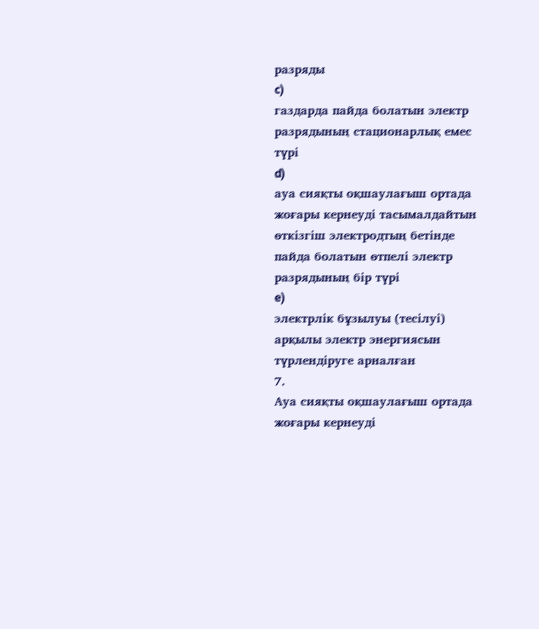разряды
c)
газдарда пайда болатын электр разрядының стационарлық емес түрі
d)
ауа сияқты оқшаулағыш ортада жоғары кернеуді тасымалдайтын өткізгіш электродтың бетінде пайда болатын өтпелі электр разрядының бір түрі
e)
электрлік бұзылуы (тесілуі) арқылы электр энергиясын түрлендіруге арналған
7.
Ауа сияқты оқшаулағыш ортада жоғары кернеуді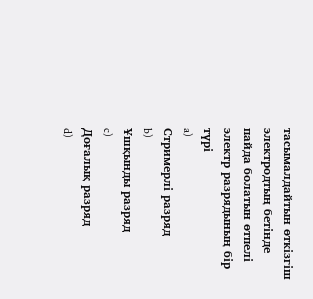тасымалдайтын өткізгіш электродтың бетінде пайда болатын өтпелі электр разрядының бір түрі
a)
Стримерлі разряд
b)
Ұшқынды разряд
c)
Доғалық разряд
d)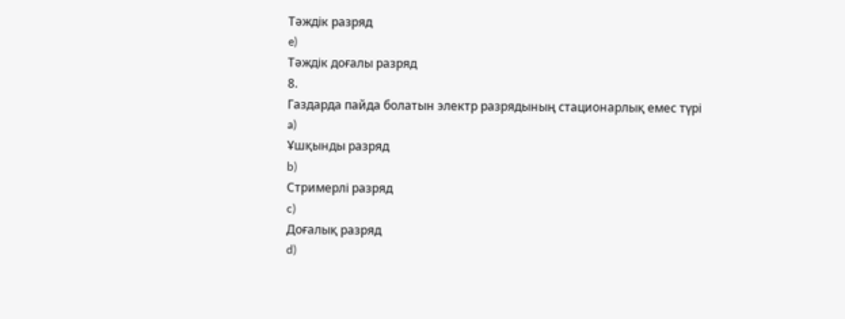Тәждік разряд
e)
Тәждік доғалы разряд
8.
Газдарда пайда болатын электр разрядының стационарлық емес түрі
a)
Ұшқынды разряд
b)
Стримерлі разряд
c)
Доғалық разряд
d)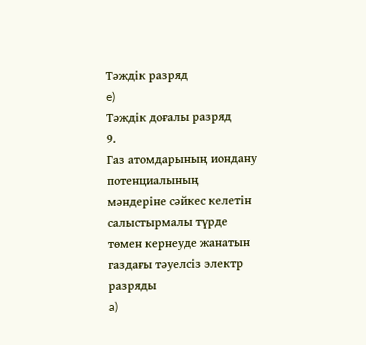Тәждік разряд
e)
Тәждік доғалы разряд
9.
Газ атомдарының иондану потенциалының мәндеріне сәйкес келетін салыстырмалы түрде төмен кернеуде жанатын газдағы тәуелсіз электр разряды
a)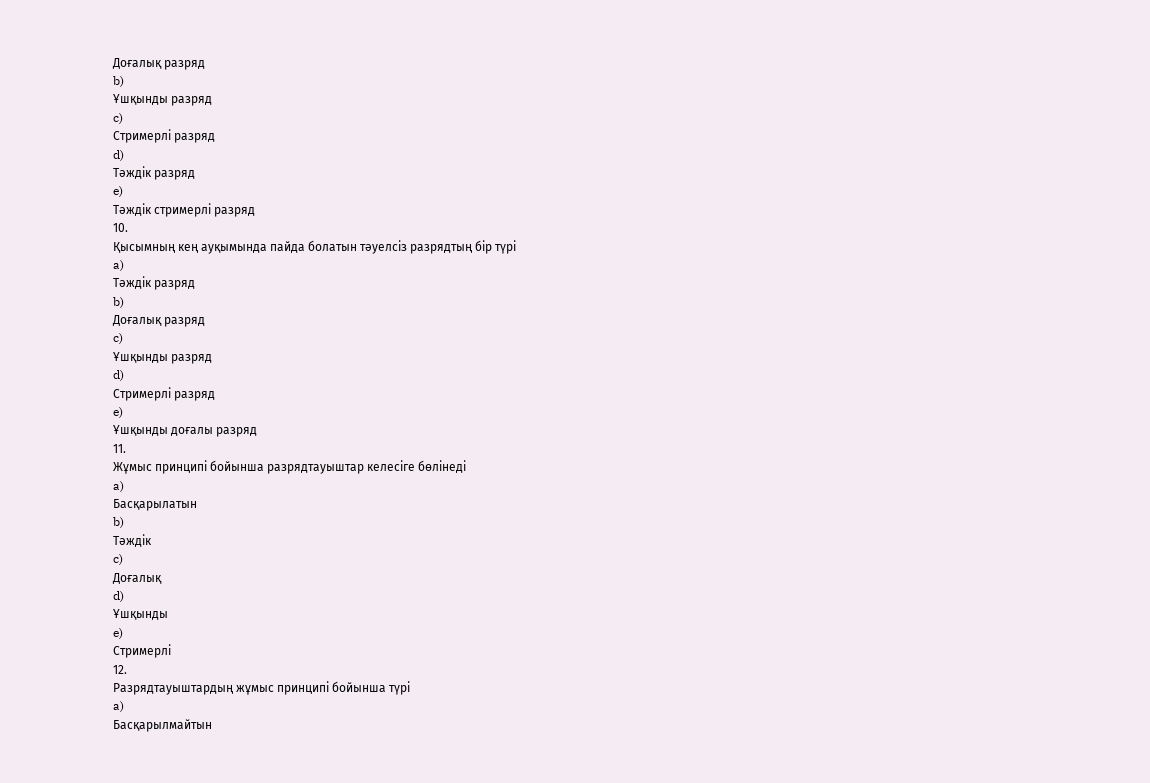Доғалық разряд
b)
Ұшқынды разряд
c)
Стримерлі разряд
d)
Тәждік разряд
e)
Тәждік стримерлі разряд
10.
Қысымның кең ауқымында пайда болатын тәуелсіз разрядтың бір түрі
a)
Тәждік разряд
b)
Доғалық разряд
c)
Ұшқынды разряд
d)
Стримерлі разряд
e)
Ұшқынды доғалы разряд
11.
Жұмыс принципі бойынша разрядтауыштар келесіге бөлінеді
a)
Басқарылатын
b)
Тәждік
c)
Доғалық
d)
Ұшқынды
e)
Стримерлі
12.
Разрядтауыштардың жұмыс принципі бойынша түрі
a)
Басқарылмайтын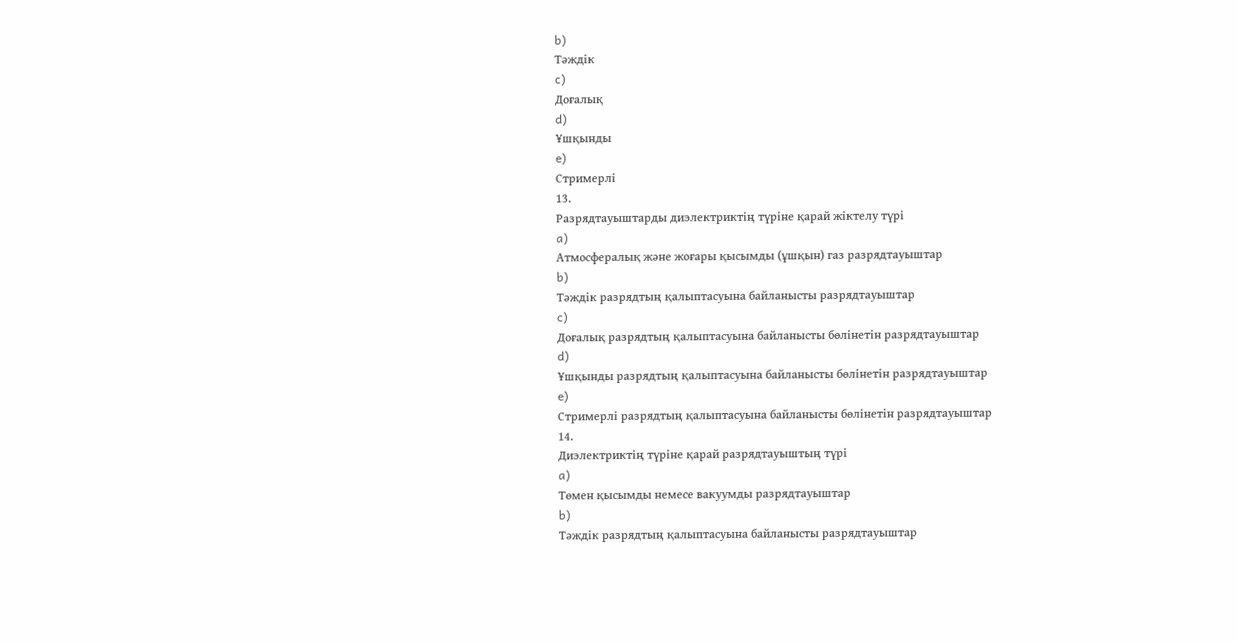b)
Тәждік
c)
Доғалық
d)
Ұшқынды
e)
Стримерлі
13.
Разрядтауыштарды диэлектриктің түріне қарай жіктелу түрі
a)
Атмосфералық және жоғары қысымды (ұшқын) газ разрядтауыштар
b)
Тәждік разрядтың қалыптасуына байланысты разрядтауыштар
c)
Доғалық разрядтың қалыптасуына байланысты бөлінетін разрядтауыштар
d)
Ұшқынды разрядтың қалыптасуына байланысты бөлінетін разрядтауыштар
e)
Стримерлі разрядтың қалыптасуына байланысты бөлінетін разрядтауыштар
14.
Диэлектриктің түріне қарай разрядтауыштың түрі
a)
Төмен қысымды немесе вакуумды разрядтауыштар
b)
Тәждік разрядтың қалыптасуына байланысты разрядтауыштар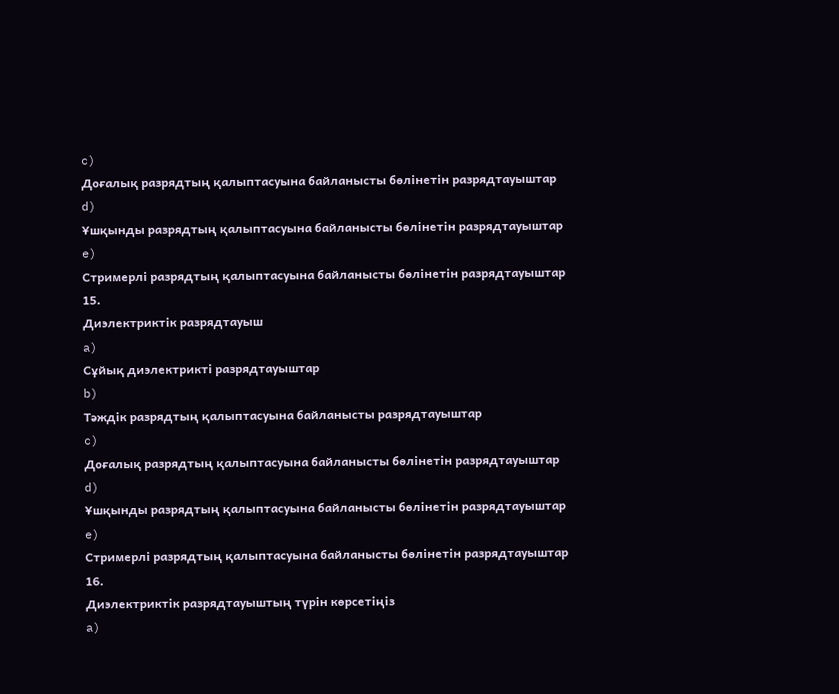c)
Доғалық разрядтың қалыптасуына байланысты бөлінетін разрядтауыштар
d)
Ұшқынды разрядтың қалыптасуына байланысты бөлінетін разрядтауыштар
e)
Стримерлі разрядтың қалыптасуына байланысты бөлінетін разрядтауыштар
15.
Диэлектриктік разрядтауыш
a)
Сұйық диэлектрикті разрядтауыштар
b)
Тәждік разрядтың қалыптасуына байланысты разрядтауыштар
c)
Доғалық разрядтың қалыптасуына байланысты бөлінетін разрядтауыштар
d)
Ұшқынды разрядтың қалыптасуына байланысты бөлінетін разрядтауыштар
e)
Стримерлі разрядтың қалыптасуына байланысты бөлінетін разрядтауыштар
16.
Диэлектриктік разрядтауыштың түрін көрсетіңіз
a)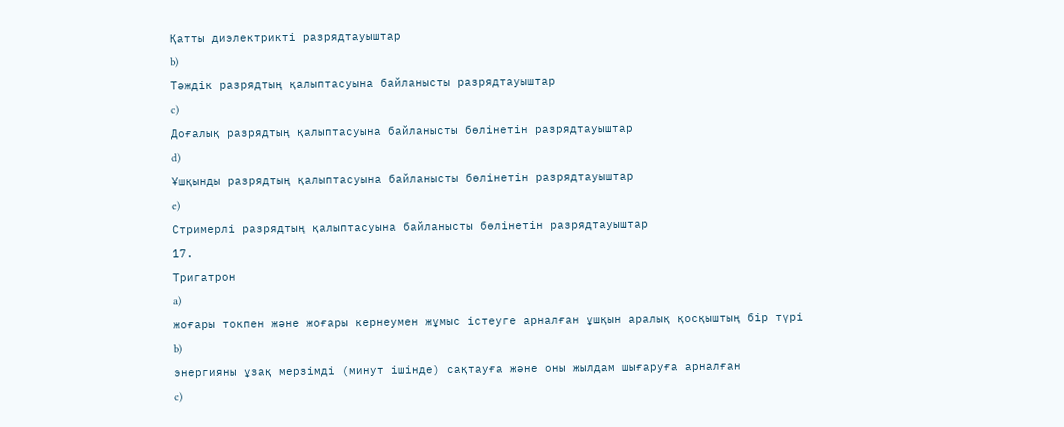Қатты диэлектрикті разрядтауыштар
b)
Тәждік разрядтың қалыптасуына байланысты разрядтауыштар
c)
Доғалық разрядтың қалыптасуына байланысты бөлінетін разрядтауыштар
d)
Ұшқынды разрядтың қалыптасуына байланысты бөлінетін разрядтауыштар
e)
Стримерлі разрядтың қалыптасуына байланысты бөлінетін разрядтауыштар
17.
Тригатрон
a)
жоғары токпен және жоғары кернеумен жұмыс істеуге арналған ұшқын аралық қосқыштың бір түрі
b)
энергияны ұзақ мерзімді (минут ішінде) сақтауға және оны жылдам шығаруға арналған
c)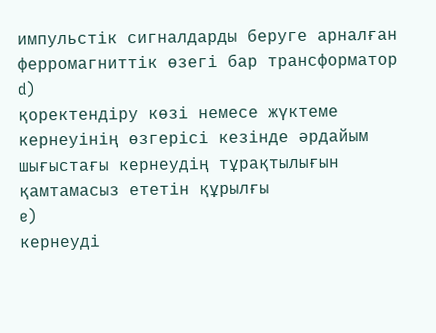импульстік сигналдарды беруге арналған ферромагниттік өзегі бар трансформатор
d)
қоректендіру көзі немесе жүктеме кернеуінің өзгерісі кезінде әрдайым шығыстағы кернеудің тұрақтылығын қамтамасыз ететін құрылғы
e)
кернеуді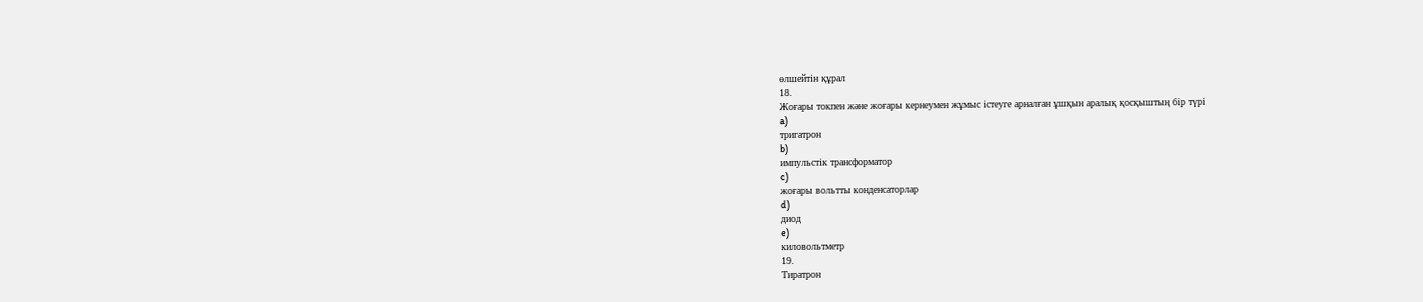өлшейтін құрал
18.
Жоғары токпен және жоғары кернеумен жұмыс істеуге арналған ұшқын аралық қосқыштың бір түрі
a)
тригатрон
b)
импульстік трансформатор
c)
жоғары вольтты конденсаторлар
d)
диод
e)
киловольтметр
19.
Тиратрон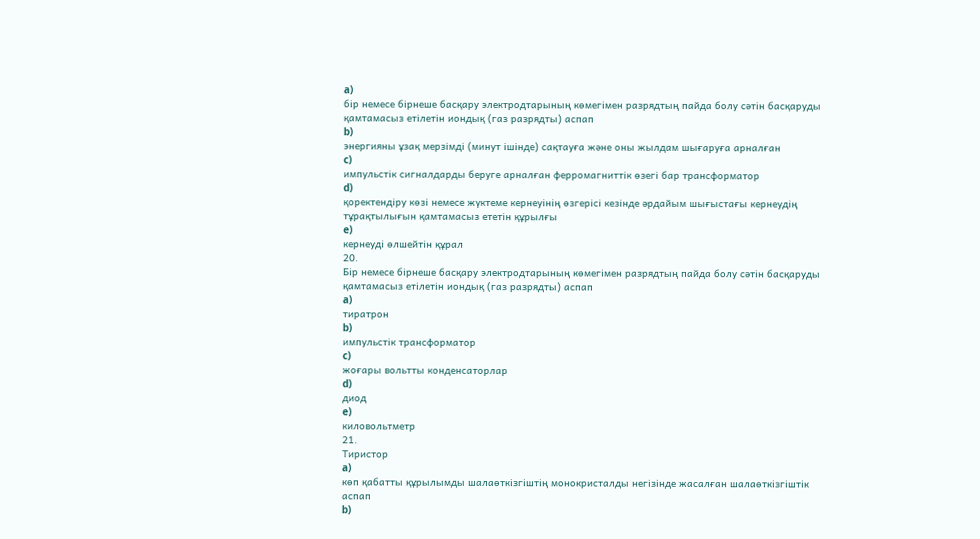a)
бір немесе бірнеше басқару электродтарының көмегімен разрядтың пайда болу сәтін басқаруды қамтамасыз етілетін иондық (газ разрядты) аспап
b)
энергияны ұзақ мерзімді (минут ішінде) сақтауға және оны жылдам шығаруға арналған
c)
импульстік сигналдарды беруге арналған ферромагниттік өзегі бар трансформатор
d)
қоректендіру көзі немесе жүктеме кернеуінің өзгерісі кезінде әрдайым шығыстағы кернеудің тұрақтылығын қамтамасыз ететін құрылғы
e)
кернеуді өлшейтін құрал
20.
Бір немесе бірнеше басқару электродтарының көмегімен разрядтың пайда болу сәтін басқаруды қамтамасыз етілетін иондық (газ разрядты) аспап
a)
тиратрон
b)
импульстік трансформатор
c)
жоғары вольтты конденсаторлар
d)
диод
e)
киловольтметр
21.
Тиристор
a)
көп қабатты құрылымды шалаөткізгіштің монокристалды негізінде жасалған шалаөткізгіштік аспап
b)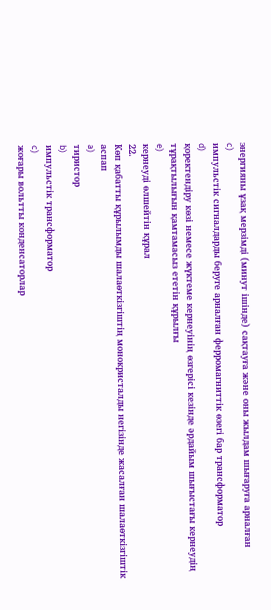энергияны ұзақ мерзімді (минут ішінде) сақтауға және оны жылдам шығаруға арналған
c)
импульстік сигналдарды беруге арналған ферромагниттік өзегі бар трансформатор
d)
қоректендіру көзі немесе жүктеме кернеуінің өзгерісі кезінде әрдайым шығыстағы кернеудің тұрақтылығын қамтамасыз ететін құрылғы
e)
кернеуді өлшейтін құрал
22.
Көп қабатты құрылымды шалаөткізгіштің монокристалды негізінде жасалған шалаөткізгіштік аспап
a)
тиристор
b)
импульстік трансформатор
c)
жоғары вольтты конденсаторлар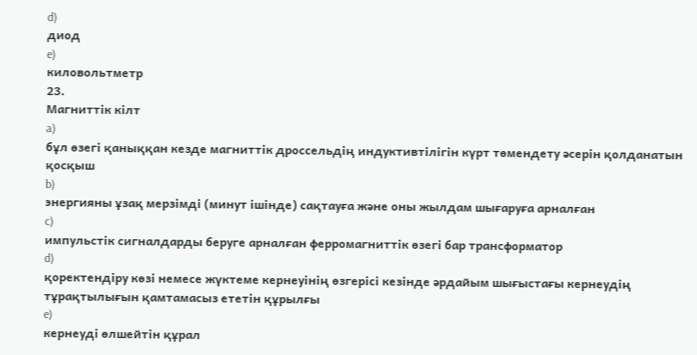d)
диод
e)
киловольтметр
23.
Магниттік кілт
a)
бұл өзегі қаныққан кезде магниттік дроссельдің индуктивтілігін күрт төмендету әсерін қолданатын қосқыш
b)
энергияны ұзақ мерзімді (минут ішінде) сақтауға және оны жылдам шығаруға арналған
c)
импульстік сигналдарды беруге арналған ферромагниттік өзегі бар трансформатор
d)
қоректендіру көзі немесе жүктеме кернеуінің өзгерісі кезінде әрдайым шығыстағы кернеудің тұрақтылығын қамтамасыз ететін құрылғы
e)
кернеуді өлшейтін құрал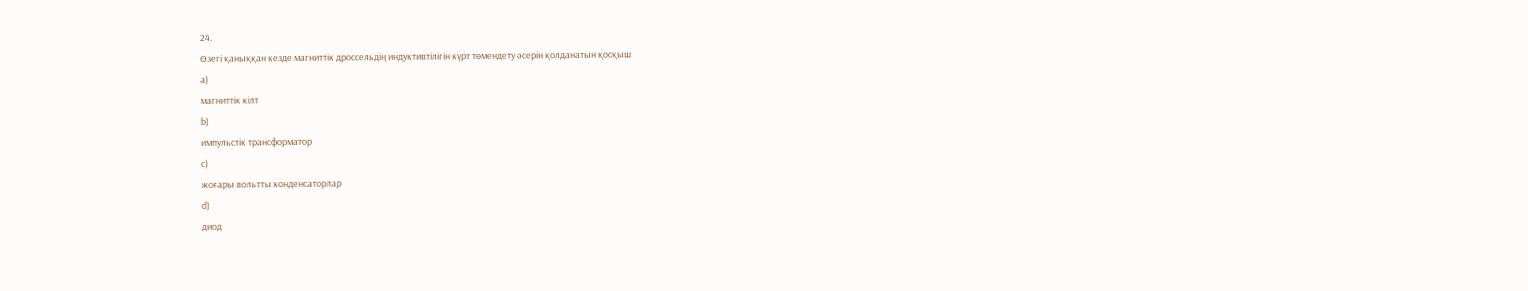24.
Өзегі қаныққан кезде магниттік дроссельдің индуктивтілігін күрт төмендету әсерін қолданатын қосқыш
a)
магниттік кілт
b)
импульстік трансформатор
c)
жоғары вольтты конденсаторлар
d)
диод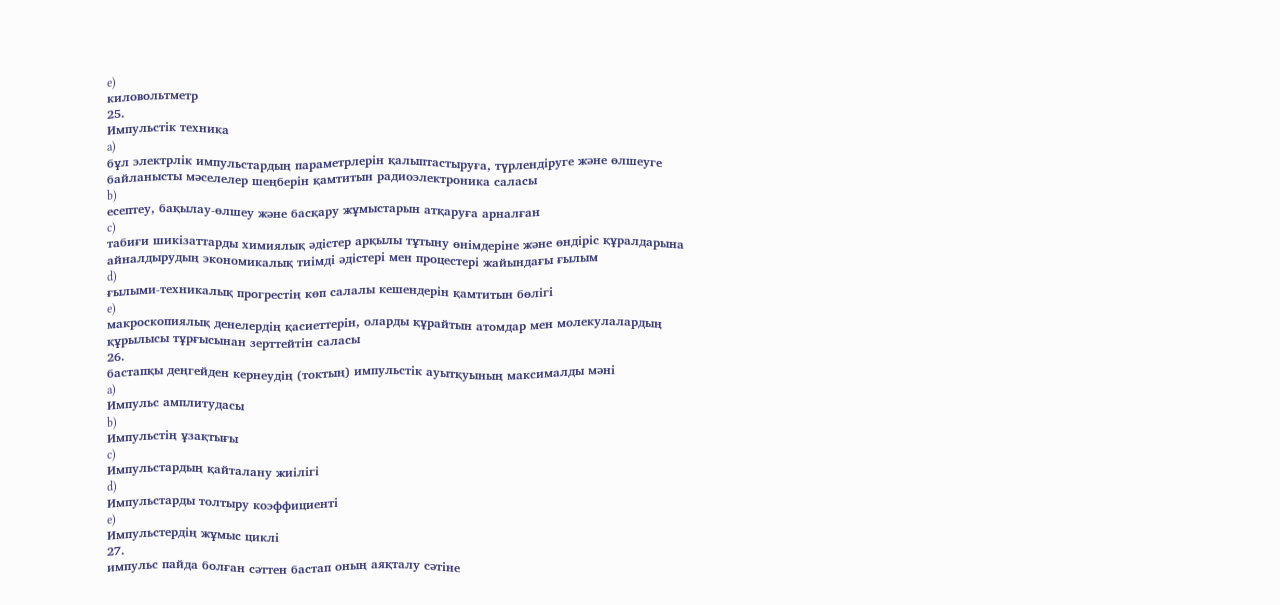e)
киловольтметр
25.
Импульстік техника
a)
бұл электрлік импульстардың параметрлерін қалыптастыруға, түрлендіруге және өлшеуге байланысты мәселелер шеңберін қамтитын радиоэлектроника саласы
b)
есептеу, бақылау-өлшеу және басқару жұмыстарын атқаруға арналған
c)
табиғи шикізаттарды химиялық әдістер арқылы тұтыну өнімдеріне және өндіріс құралдарына айналдырудың экономикалық тиімді әдістері мен процестері жайындағы ғылым
d)
ғылыми-техникалық прогрестің көп салалы кешендерін қамтитын бөлігі
e)
макроскопиялық денелердің қасиеттерін, оларды құрайтын атомдар мен молекулалардың құрылысы тұрғысынан зерттейтін саласы
26.
бастапқы деңгейден кернеудің (токтың) импульстік ауытқуының максималды мәні
a)
Импульс амплитудасы
b)
Импульстің ұзақтығы
c)
Импульстардың қайталану жиілігі
d)
Импульстарды толтыру коэффициенті
e)
Импульстердің жұмыс циклі
27.
импульс пайда болған сәттен бастап оның аяқталу сәтіне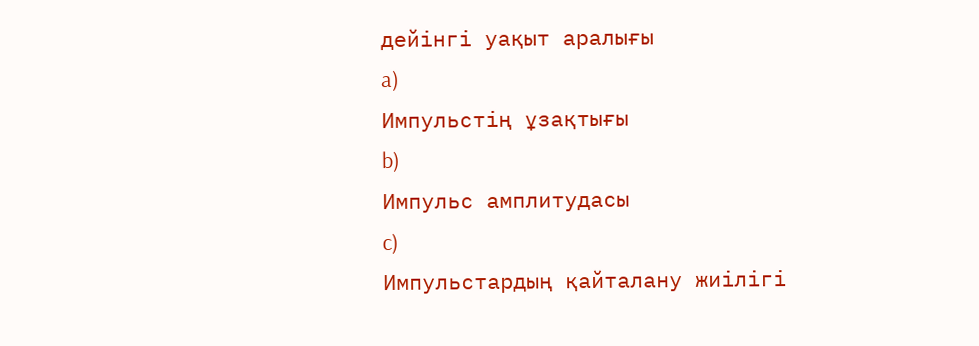дейінгі уақыт аралығы
a)
Импульстің ұзақтығы
b)
Импульс амплитудасы
c)
Импульстардың қайталану жиілігі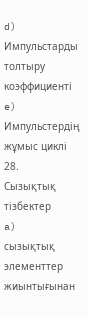d)
Импульстарды толтыру коэффициенті
e)
Импульстердің жұмыс циклі
28.
Сызықтық тізбектер
a)
сызықтық элементтер жиынтығынан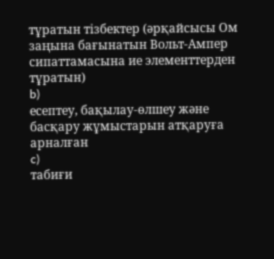тұратын тізбектер (әрқайсысы Ом заңына бағынатын Вольт-Ампер сипаттамасына ие элементтерден тұратын)
b)
есептеу, бақылау-өлшеу және басқару жұмыстарын атқаруға арналған
c)
табиғи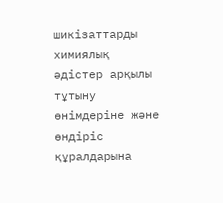шикізаттарды химиялық әдістер арқылы тұтыну өнімдеріне және өндіріс құралдарына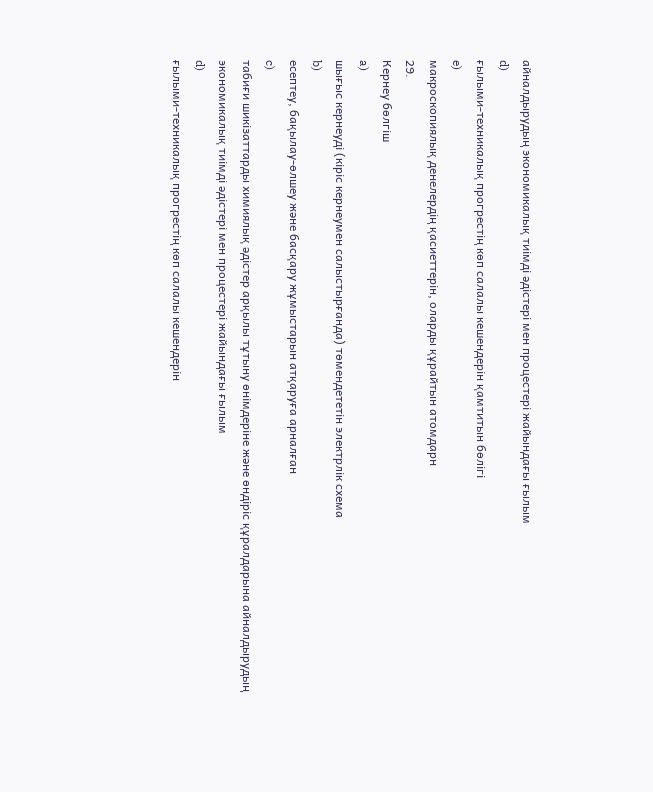айналдырудың экономикалық тиімді әдістері мен процестері жайындағы ғылым
d)
ғылыми-техникалық прогрестің көп салалы кешендерін қамтитын бөлігі
e)
макроскопиялық денелердің қасиеттерін, оларды құрайтын атомдарн
29.
Кернеу бөлгіш
a)
шығыс кернеуді (кіріс кернеумен салыстырғанда) төмендететін электрлік схема
b)
есептеу, бақылау-өлшеу және басқару жұмыстарын атқаруға арналған
c)
табиғи шикізаттарды химиялық әдістер арқылы тұтыну өнімдеріне және өндіріс құралдарына айналдырудың экономикалық тиімді әдістері мен процестері жайындағы ғылым
d)
ғылыми-техникалық прогрестің көп салалы кешендерін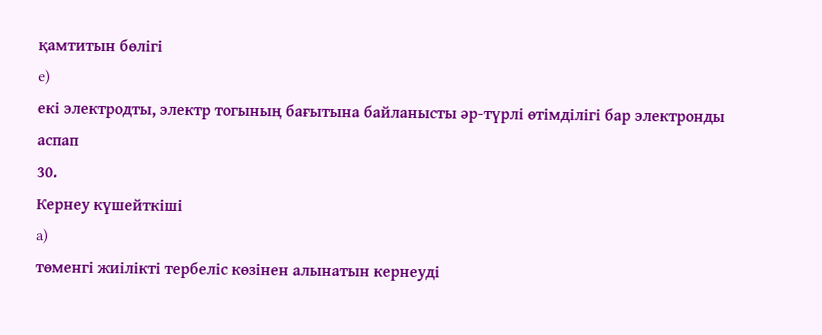қамтитын бөлігі
e)
екі электродты, электр тогының бағытына байланысты әр-түрлі өтімділігі бар электронды аспап
30.
Кернеу күшейткіші
a)
төменгі жиілікті тербеліс көзінен алынатын кернеуді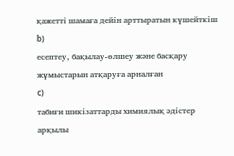қажетті шамаға дейін арттыратын күшейткіш
b)
есептеу, бақылау-өлшеу және басқару жұмыстарын атқаруға арналған
c)
табиғи шикізаттарды химиялық әдістер арқылы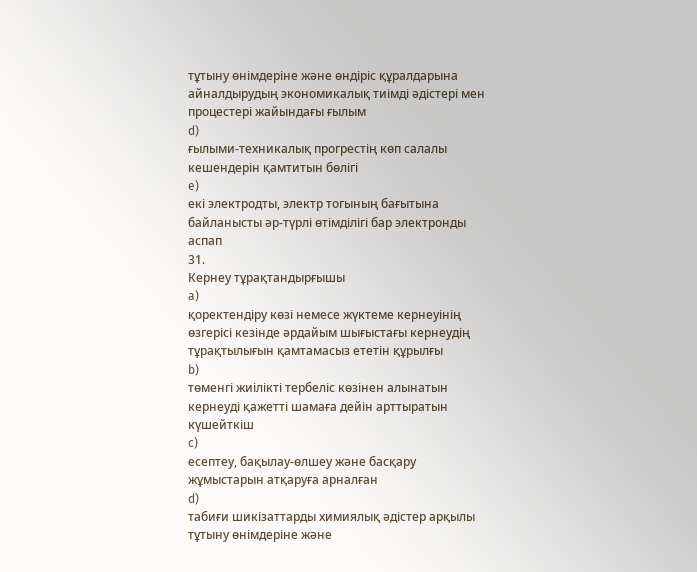тұтыну өнімдеріне және өндіріс құралдарына айналдырудың экономикалық тиімді әдістері мен процестері жайындағы ғылым
d)
ғылыми-техникалық прогрестің көп салалы кешендерін қамтитын бөлігі
e)
екі электродты, электр тогының бағытына байланысты әр-түрлі өтімділігі бар электронды аспап
31.
Кернеу тұрақтандырғышы
a)
қоректендіру көзі немесе жүктеме кернеуінің өзгерісі кезінде әрдайым шығыстағы кернеудің тұрақтылығын қамтамасыз ететін құрылғы
b)
төменгі жиілікті тербеліс көзінен алынатын кернеуді қажетті шамаға дейін арттыратын күшейткіш
c)
есептеу, бақылау-өлшеу және басқару жұмыстарын атқаруға арналған
d)
табиғи шикізаттарды химиялық әдістер арқылы тұтыну өнімдеріне және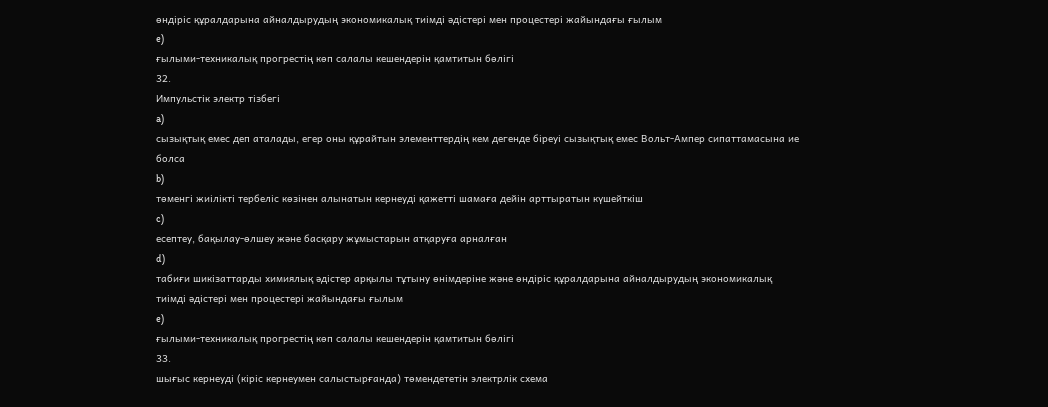өндіріс құралдарына айналдырудың экономикалық тиімді әдістері мен процестері жайындағы ғылым
e)
ғылыми-техникалық прогрестің көп салалы кешендерін қамтитын бөлігі
32.
Импульстік электр тізбегі
a)
сызықтық емес деп аталады, егер оны құрайтын элементтердің кем дегенде біреуі сызықтық емес Вольт-Ампер сипаттамасына ие болса
b)
төменгі жиілікті тербеліс көзінен алынатын кернеуді қажетті шамаға дейін арттыратын күшейткіш
c)
есептеу, бақылау-өлшеу және басқару жұмыстарын атқаруға арналған
d)
табиғи шикізаттарды химиялық әдістер арқылы тұтыну өнімдеріне және өндіріс құралдарына айналдырудың экономикалық тиімді әдістері мен процестері жайындағы ғылым
e)
ғылыми-техникалық прогрестің көп салалы кешендерін қамтитын бөлігі
33.
шығыс кернеуді (кіріс кернеумен салыстырғанда) төмендететін электрлік схема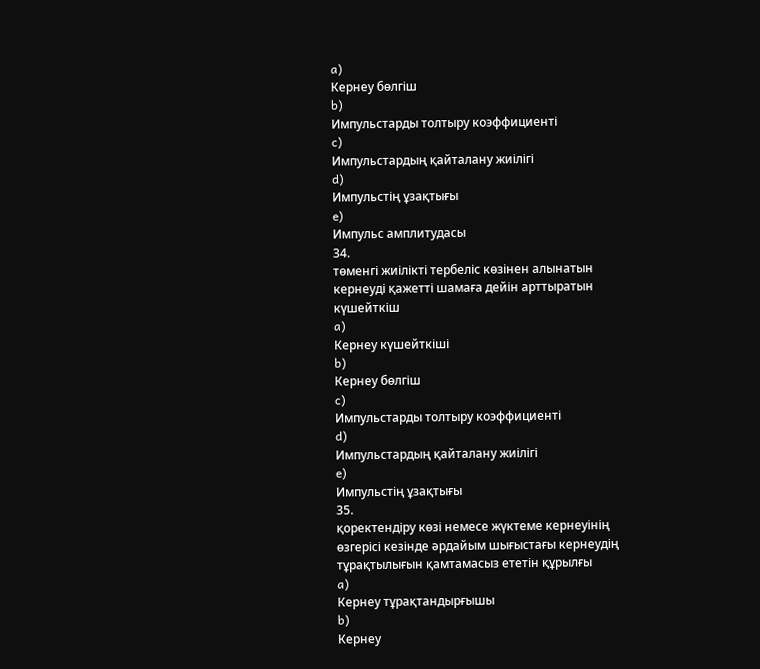a)
Кернеу бөлгіш
b)
Импульстарды толтыру коэффициенті
c)
Импульстардың қайталану жиілігі
d)
Импульстің ұзақтығы
e)
Импульс амплитудасы
34.
төменгі жиілікті тербеліс көзінен алынатын кернеуді қажетті шамаға дейін арттыратын күшейткіш
a)
Кернеу күшейткіші
b)
Кернеу бөлгіш
c)
Импульстарды толтыру коэффициенті
d)
Импульстардың қайталану жиілігі
e)
Импульстің ұзақтығы
35.
қоректендіру көзі немесе жүктеме кернеуінің өзгерісі кезінде әрдайым шығыстағы кернеудің тұрақтылығын қамтамасыз ететін құрылғы
a)
Кернеу тұрақтандырғышы
b)
Кернеу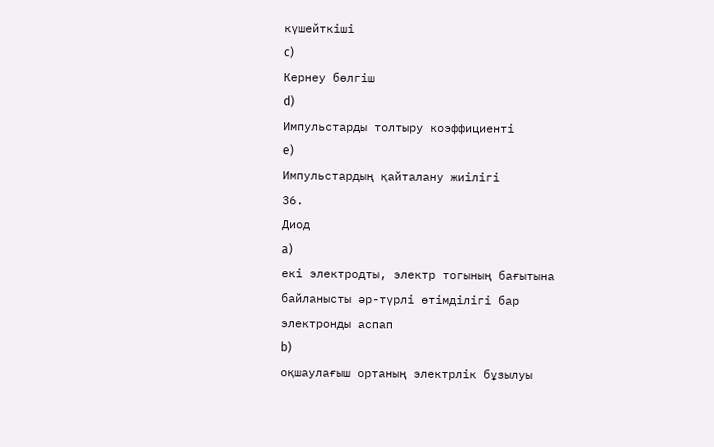күшейткіші
c)
Кернеу бөлгіш
d)
Импульстарды толтыру коэффициенті
e)
Импульстардың қайталану жиілігі
36.
Диод
a)
екі электродты, электр тогының бағытына байланысты әр-түрлі өтімділігі бар электронды аспап
b)
оқшаулағыш ортаның электрлік бұзылуы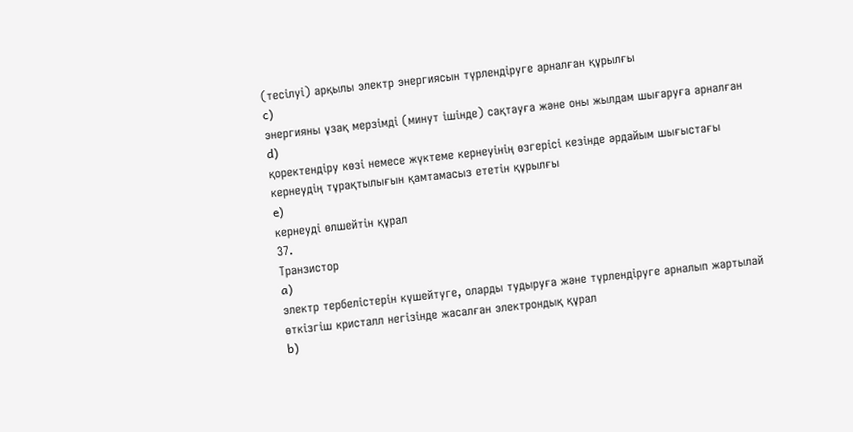(тесілуі) арқылы электр энергиясын түрлендіруге арналған құрылғы
c)
энергияны ұзақ мерзімді (минут ішінде) сақтауға және оны жылдам шығаруға арналған
d)
қоректендіру көзі немесе жүктеме кернеуінің өзгерісі кезінде әрдайым шығыстағы кернеудің тұрақтылығын қамтамасыз ететін құрылғы
e)
кернеуді өлшейтін құрал
37.
Транзистор
a)
электр тербелістерін күшейтуге, оларды тудыруға және түрлендіруге арналып жартылай өткізгіш кристалл негізінде жасалған электрондық құрал
b)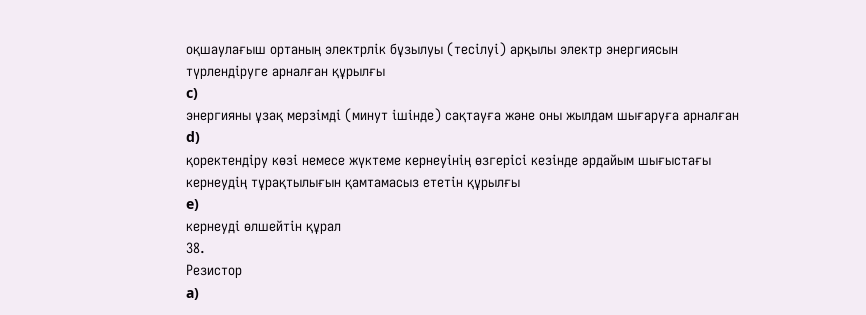оқшаулағыш ортаның электрлік бұзылуы (тесілуі) арқылы электр энергиясын түрлендіруге арналған құрылғы
c)
энергияны ұзақ мерзімді (минут ішінде) сақтауға және оны жылдам шығаруға арналған
d)
қоректендіру көзі немесе жүктеме кернеуінің өзгерісі кезінде әрдайым шығыстағы кернеудің тұрақтылығын қамтамасыз ететін құрылғы
e)
кернеуді өлшейтін құрал
38.
Резистор
a)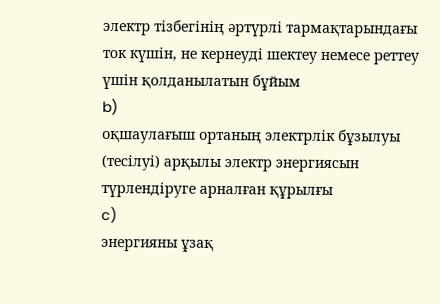электр тізбегінің әртүрлі тармақтарындағы ток күшін, не кернеуді шектеу немесе реттеу үшін қолданылатын бұйым
b)
оқшаулағыш ортаның электрлік бұзылуы (тесілуі) арқылы электр энергиясын түрлендіруге арналған құрылғы
c)
энергияны ұзақ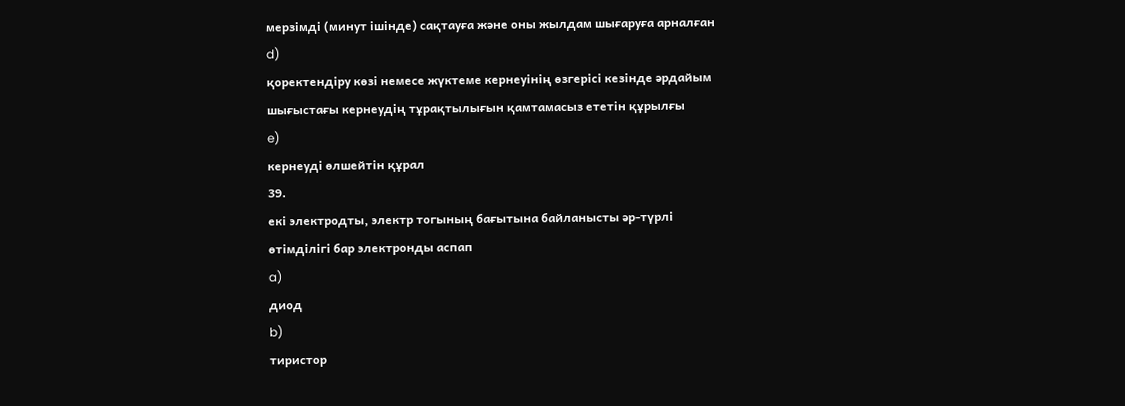мерзімді (минут ішінде) сақтауға және оны жылдам шығаруға арналған
d)
қоректендіру көзі немесе жүктеме кернеуінің өзгерісі кезінде әрдайым шығыстағы кернеудің тұрақтылығын қамтамасыз ететін құрылғы
e)
кернеуді өлшейтін құрал
39.
екі электродты, электр тогының бағытына байланысты әр-түрлі өтімділігі бар электронды аспап
a)
диод
b)
тиристор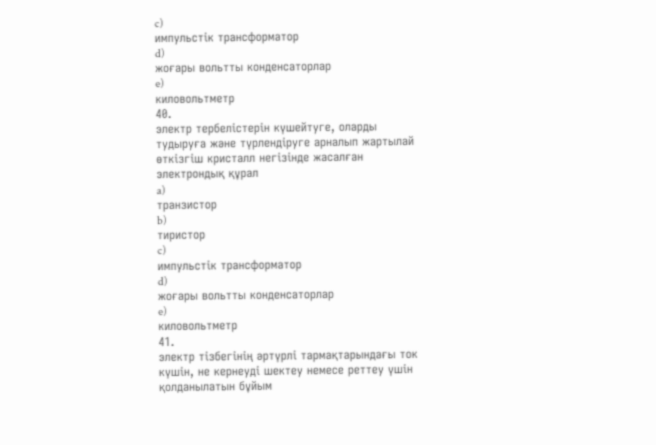c)
импульстік трансформатор
d)
жоғары вольтты конденсаторлар
e)
киловольтметр
40.
электр тербелістерін күшейтуге, оларды тудыруға және түрлендіруге арналып жартылай өткізгіш кристалл негізінде жасалған электрондық құрал
a)
транзистор
b)
тиристор
c)
импульстік трансформатор
d)
жоғары вольтты конденсаторлар
e)
киловольтметр
41.
электр тізбегінің әртүрлі тармақтарындағы ток күшін, не кернеуді шектеу немесе реттеу үшін қолданылатын бұйым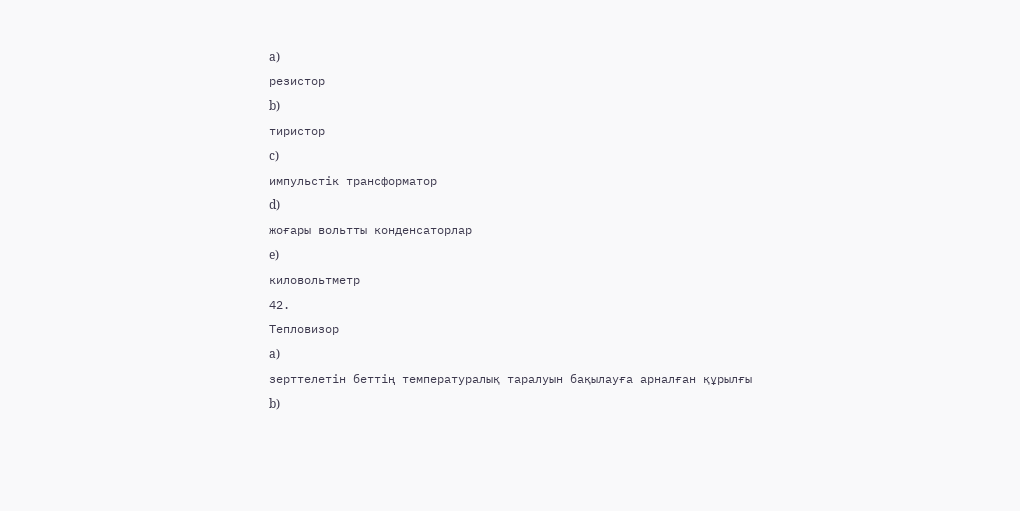a)
резистор
b)
тиристор
c)
импульстік трансформатор
d)
жоғары вольтты конденсаторлар
e)
киловольтметр
42.
Тепловизор
a)
зерттелетін беттің температуралық таралуын бақылауға арналған құрылғы
b)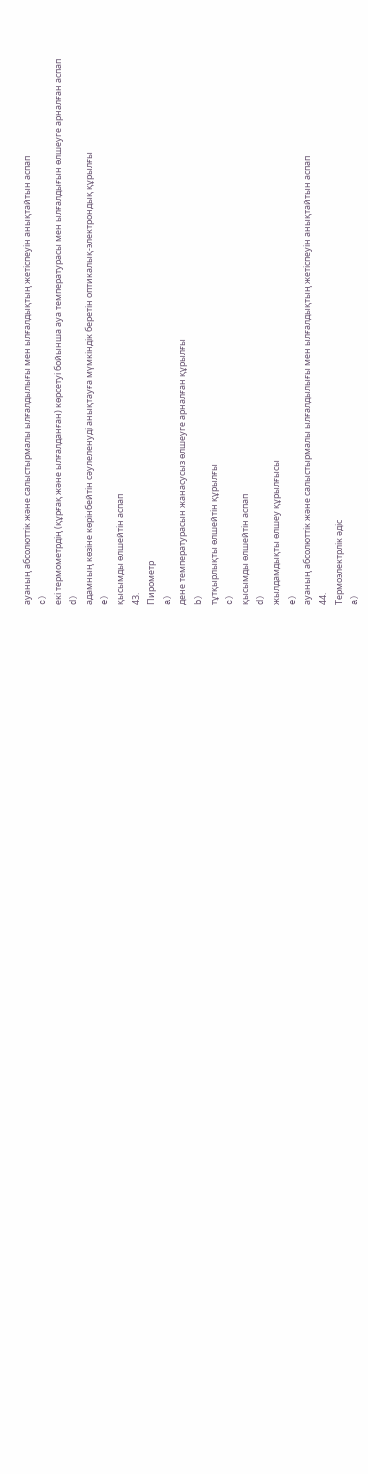ауаның абсолюттік және салыстырмалы ылғалдылығы мен ылғалдықтың жетіспеуін анықтайтын аспап
c)
екі термометрдің (құрғақ және ылғалданған) көрсетуі бойынша ауа температурасы мен ылғалдығын өлшеуге арналған аспап
d)
адамның көзіне көрінбейтін сәулеленуді анықтауға мүмкіндік беретін оптикалық-электрондық құрылғы
e)
қысымды өлшейтін аспап
43.
Пирометр
a)
дене температурасын жанасусыз өлшеуге арналған құрылғы
b)
тұтқырлықты өлшейтін құрылғы
c)
қысымды өлшейтін аспап
d)
жылдамдықты өлшеу құрылғысы
e)
ауаның абсолюттік және салыстырмалы ылғалдылығы мен ылғалдықтың жетіспеуін анықтайтын аспап
44.
Термоэлектрлік әдіс
a)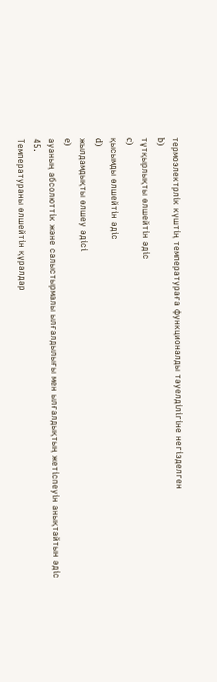термоэлектрлік күштің температураға функционалды тәуелділігіне негізделген
b)
тұтқырлықты өлшейтін әдіс
c)
қысымды өлшейтін әдіс
d)
жылдамдықты өлшеу әдісі
e)
ауаның абсолюттік және салыстырмалы ылғалдылығы мен ылғалдықтың жетіспеуін анықтайтын әдіс
45.
Температураны өлшейтін құралдар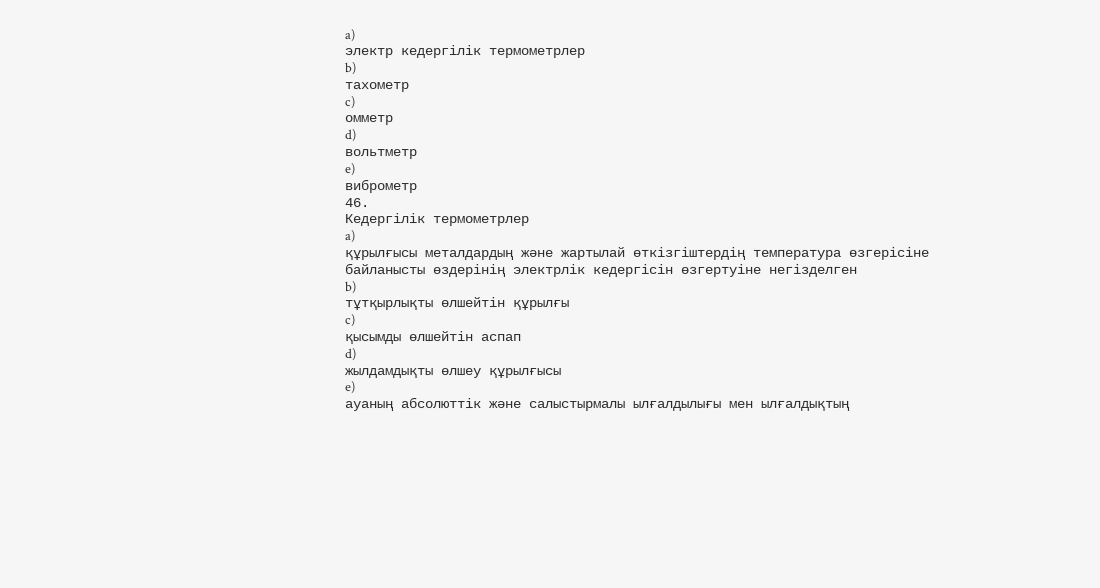a)
электр кедергілік термометрлер
b)
тахометр
c)
омметр
d)
вольтметр
e)
виброметр
46.
Кедергілік термометрлер
a)
құрылғысы металдардың және жартылай өткізгіштердің температура өзгерісіне байланысты өздерінің электрлік кедергісін өзгертуіне негізделген
b)
тұтқырлықты өлшейтін құрылғы
c)
қысымды өлшейтін аспап
d)
жылдамдықты өлшеу құрылғысы
e)
ауаның абсолюттік және салыстырмалы ылғалдылығы мен ылғалдықтың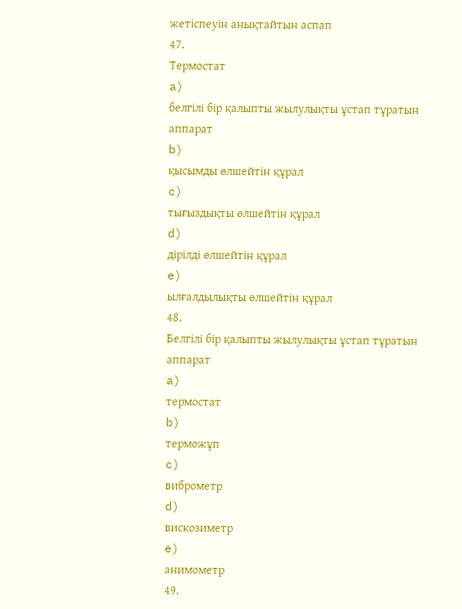жетіспеуін анықтайтын аспап
47.
Термостат
a)
белгілі бір қалыпты жылулықты ұстап тұратын аппарат
b)
қысымды өлшейтін құрал
c)
тығыздықты өлшейтін құрал
d)
дірілді өлшейтін құрал
e)
ылғалдылықты өлшейтін құрал
48.
Белгілі бір қалыпты жылулықты ұстап тұратын аппарат
a)
термостат
b)
терможұп
c)
виброметр
d)
вискозиметр
e)
анимометр
49.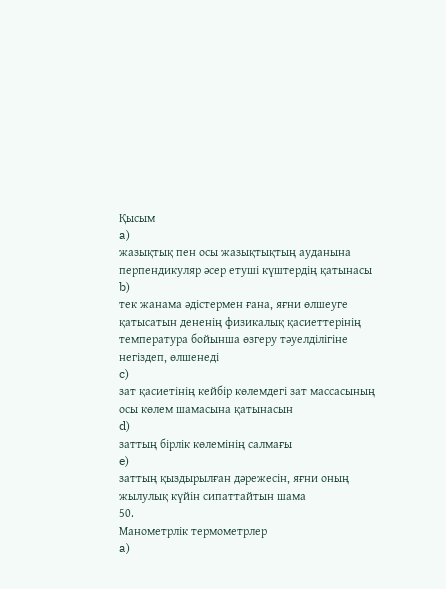Қысым
a)
жазықтық пен осы жазықтықтың ауданына перпендикуляр әсер етуші күштердің қатынасы
b)
тек жанама әдістермен ғана, яғни өлшеуге қатысатын дененің физикалық қасиеттерінің температура бойынша өзгеру тәуелділігіне негіздеп, өлшенеді
c)
зат қасиетінің кейбір көлемдегі зат массасының осы көлем шамасына қатынасын
d)
заттың бірлік көлемінің салмағы
e)
заттың қыздырылған дәрежесін, яғни оның жылулық күйін сипаттайтын шама
50.
Манометрлік термометрлер
a)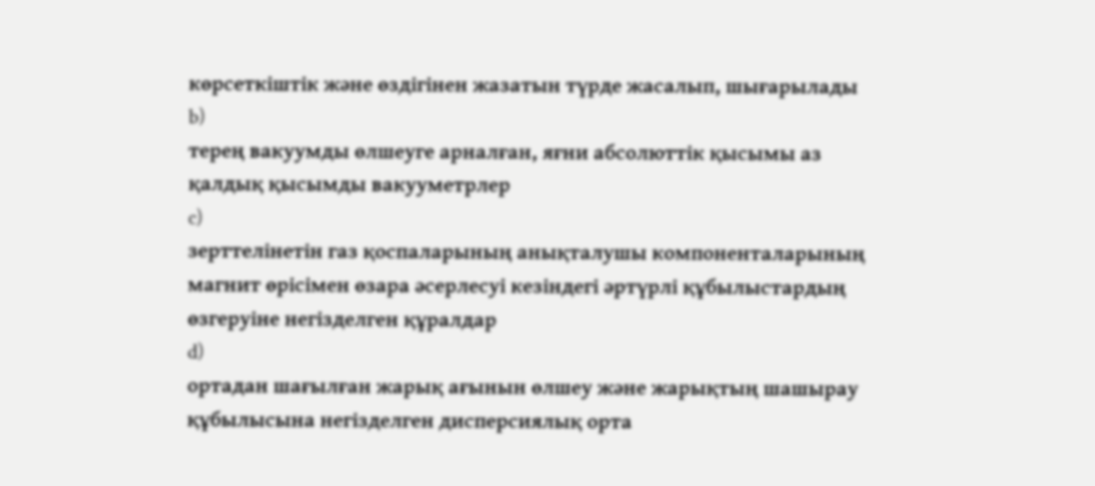көрсеткіштік және өздігінен жазатын түрде жасалып, шығарылады
b)
терең вакуумды өлшеуге арналған, яғни абсолюттік қысымы аз қалдық қысымды вакууметрлер
c)
зерттелінетін газ қоспаларының анықталушы компоненталарының магнит өрісімен өзара әсерлесуі кезіндегі әртүрлі құбылыстардың өзгеруіне негізделген құралдар
d)
ортадан шағылған жарық ағынын өлшеу және жарықтың шашырау құбылысына негізделген дисперсиялық орта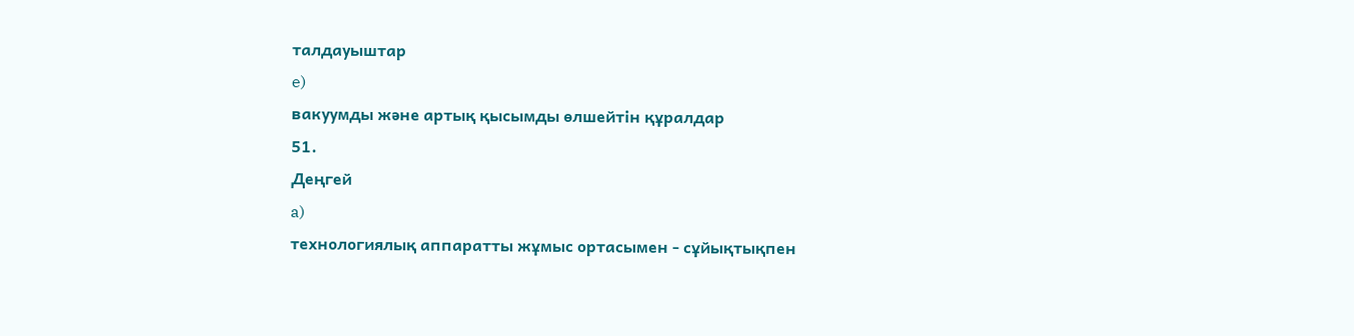талдауыштар
e)
вакуумды және артық қысымды өлшейтін құралдар
51.
Деңгей
a)
технологиялық аппаратты жұмыс ортасымен - сұйықтықпен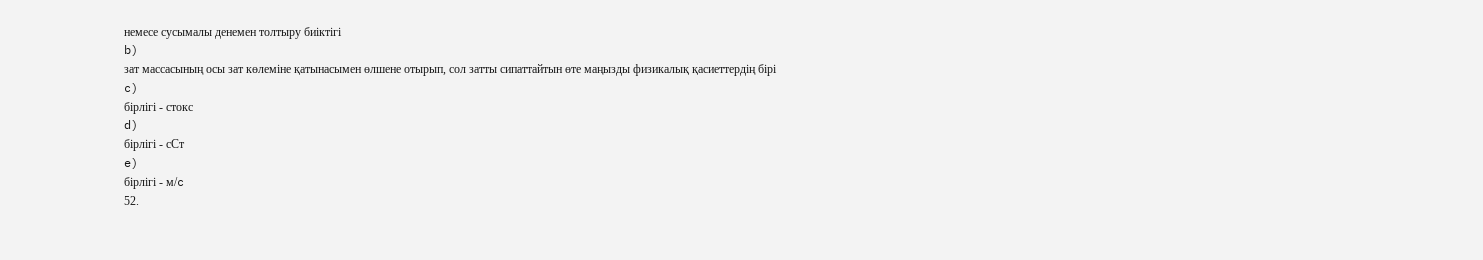немесе сусымалы денемен толтыру биіктігі
b)
зат массасының осы зат көлеміне қатынасымен өлшене отырып, сол затты сипаттайтын өте маңызды физикалық қасиеттердің бірі
c)
бірлігі - стокс
d)
бірлігі - сСт
e)
бірлігі - м/c
52.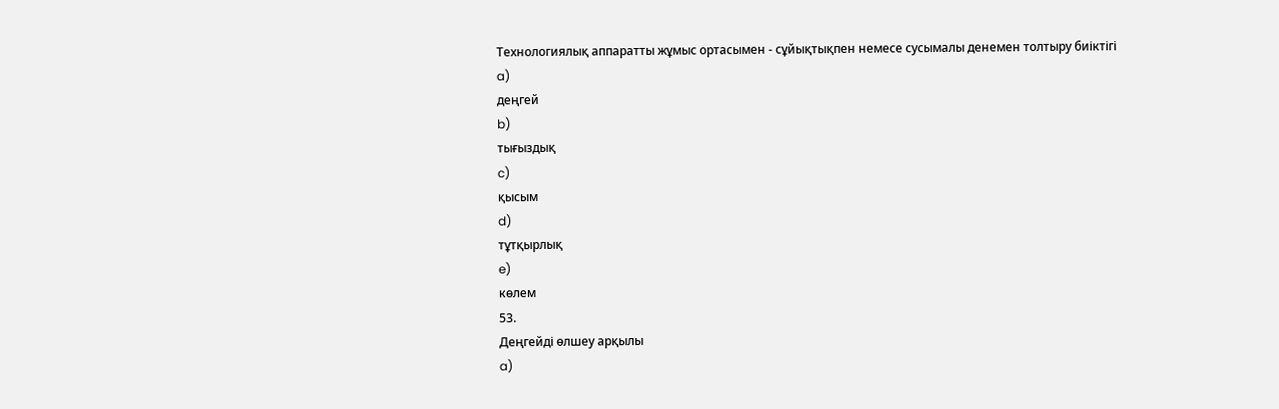Технологиялық аппаратты жұмыс ортасымен - сұйықтықпен немесе сусымалы денемен толтыру биіктігі
a)
деңгей
b)
тығыздық
c)
қысым
d)
тұтқырлық
e)
көлем
53.
Деңгейді өлшеу арқылы
a)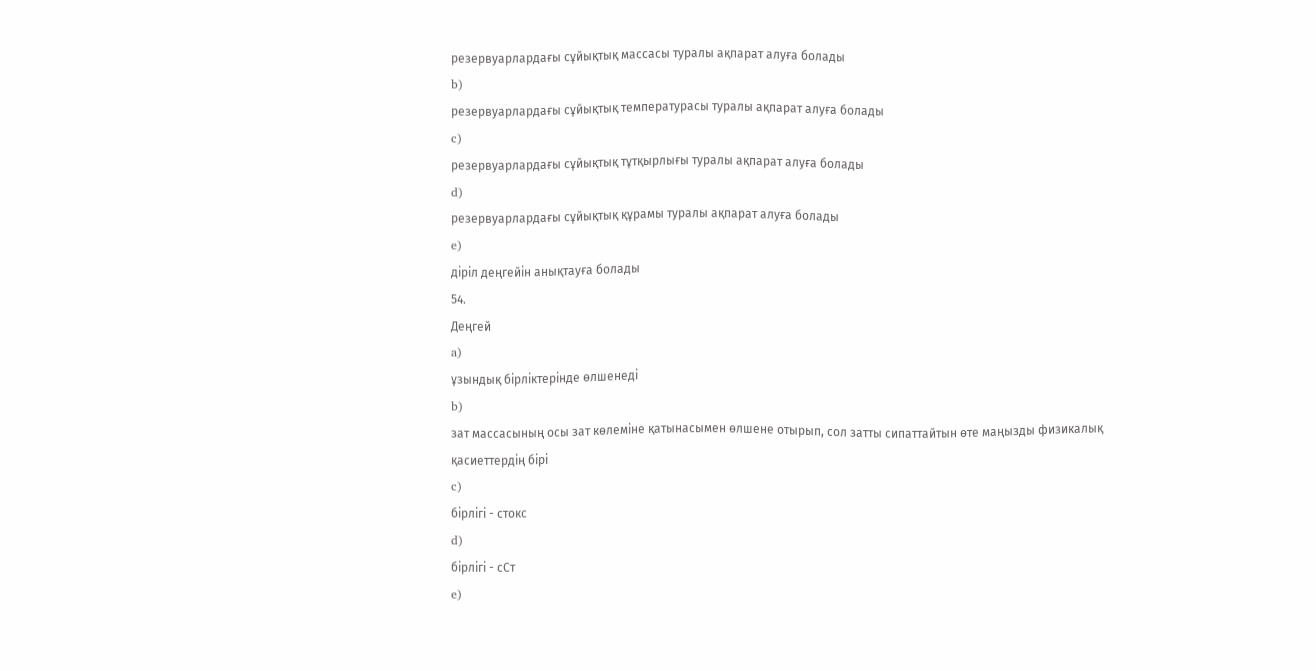резервуарлардағы сұйықтық массасы туралы ақпарат алуға болады
b)
резервуарлардағы сұйықтық температурасы туралы ақпарат алуға болады
c)
резервуарлардағы сұйықтық тұтқырлығы туралы ақпарат алуға болады
d)
резервуарлардағы сұйықтық құрамы туралы ақпарат алуға болады
e)
діріл деңгейін анықтауға болады
54.
Деңгей
a)
ұзындық бірліктерінде өлшенеді
b)
зат массасының осы зат көлеміне қатынасымен өлшене отырып, сол затты сипаттайтын өте маңызды физикалық қасиеттердің бірі
c)
бірлігі - стокс
d)
бірлігі - сСт
e)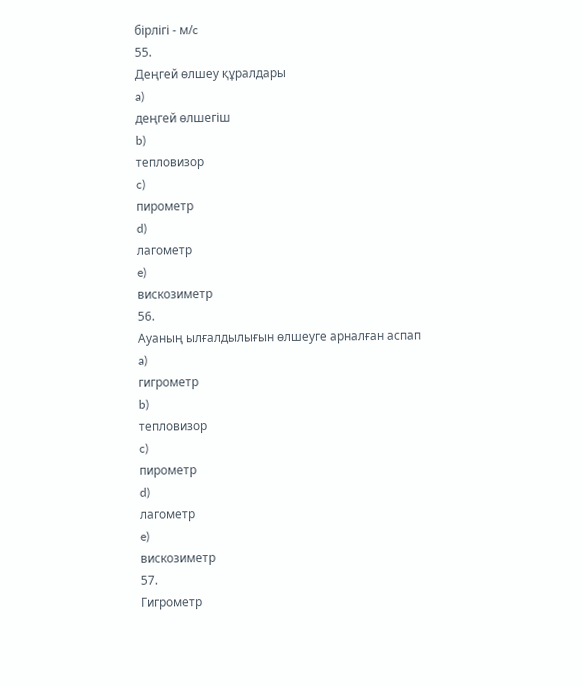бірлігі - м/c
55.
Деңгей өлшеу құралдары
a)
деңгей өлшегіш
b)
тепловизор
c)
пирометр
d)
лагометр
e)
вискозиметр
56.
Ауаның ылғалдылығын өлшеуге арналған аспап
a)
гигрометр
b)
тепловизор
c)
пирометр
d)
лагометр
e)
вискозиметр
57.
Гигрометр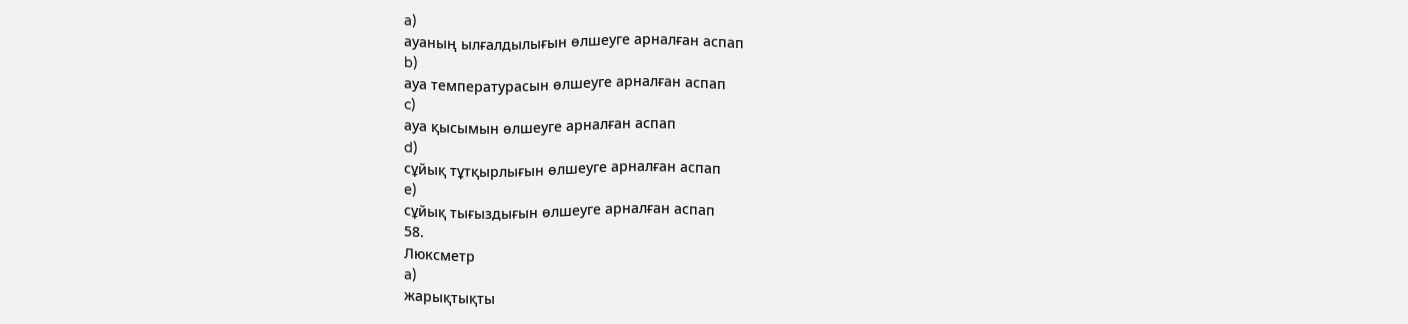a)
ауаның ылғалдылығын өлшеуге арналған аспап
b)
ауа температурасын өлшеуге арналған аспап
c)
ауа қысымын өлшеуге арналған аспап
d)
сұйық тұтқырлығын өлшеуге арналған аспап
e)
сұйық тығыздығын өлшеуге арналған аспап
58.
Люксметр
a)
жарықтықты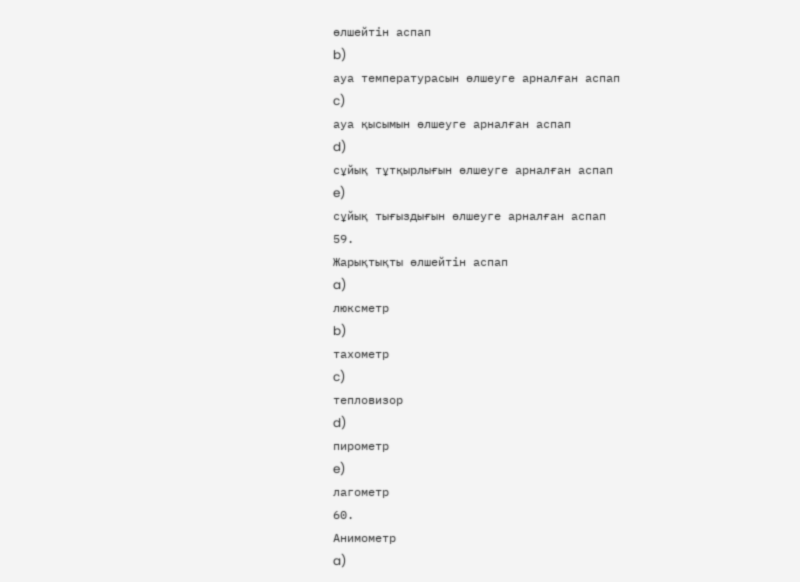өлшейтін аспап
b)
ауа температурасын өлшеуге арналған аспап
c)
ауа қысымын өлшеуге арналған аспап
d)
сұйық тұтқырлығын өлшеуге арналған аспап
e)
сұйық тығыздығын өлшеуге арналған аспап
59.
Жарықтықты өлшейтін аспап
a)
люксметр
b)
тахометр
c)
тепловизор
d)
пирометр
e)
лагометр
60.
Анимометр
a)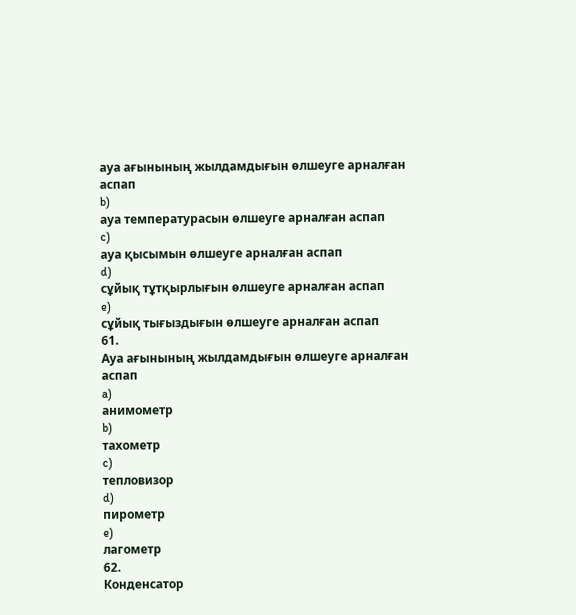ауа ағынының жылдамдығын өлшеуге арналған аспап
b)
ауа температурасын өлшеуге арналған аспап
c)
ауа қысымын өлшеуге арналған аспап
d)
сұйық тұтқырлығын өлшеуге арналған аспап
e)
сұйық тығыздығын өлшеуге арналған аспап
61.
Ауа ағынының жылдамдығын өлшеуге арналған аспап
a)
анимометр
b)
тахометр
c)
тепловизор
d)
пирометр
e)
лагометр
62.
Конденсатор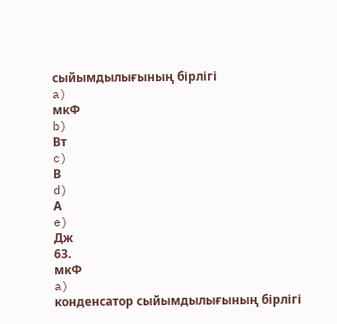сыйымдылығының бірлігі
a)
мкФ
b)
Вт
c)
В
d)
А
e)
Дж
63.
мкФ
a)
конденсатор сыйымдылығының бірлігі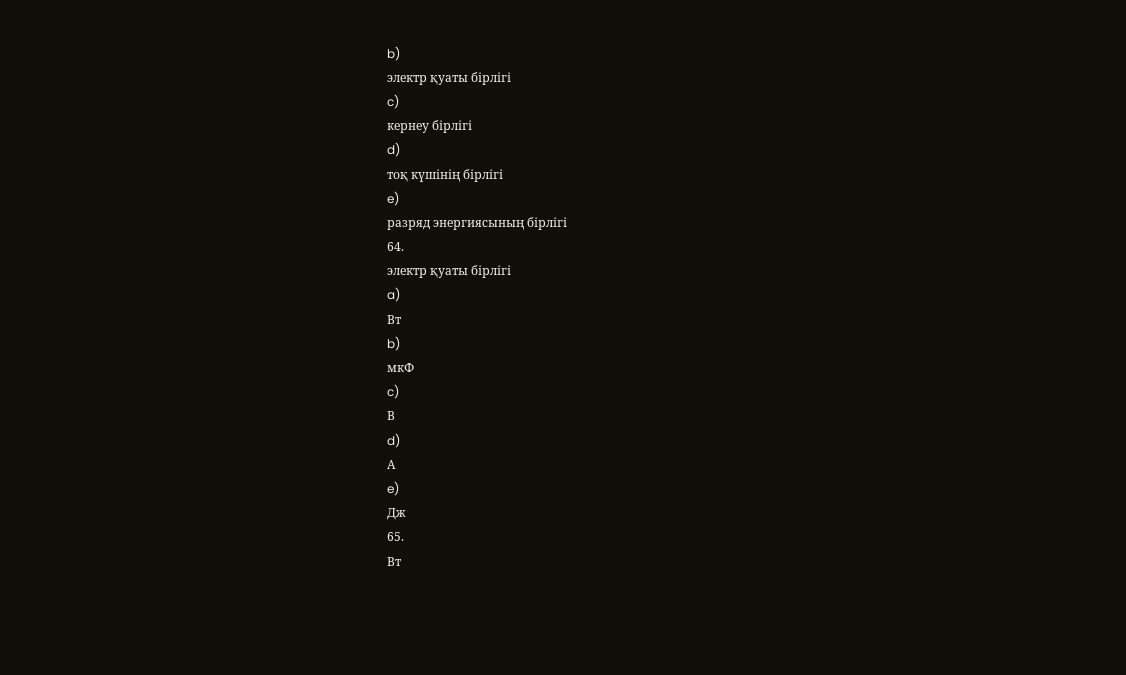b)
электр қуаты бірлігі
c)
кернеу бірлігі
d)
тоқ күшінің бірлігі
e)
разряд энергиясының бірлігі
64.
электр қуаты бірлігі
a)
Вт
b)
мкФ
c)
В
d)
А
e)
Дж
65.
Вт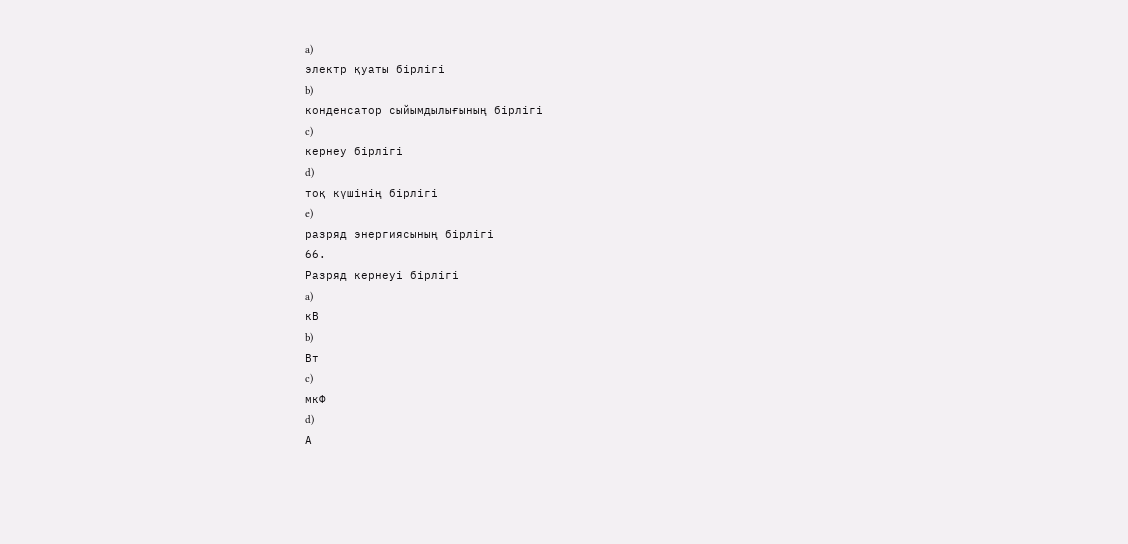a)
электр қуаты бірлігі
b)
конденсатор сыйымдылығының бірлігі
c)
кернеу бірлігі
d)
тоқ күшінің бірлігі
e)
разряд энергиясының бірлігі
66.
Разряд кернеуі бірлігі
a)
кВ
b)
Вт
c)
мкФ
d)
А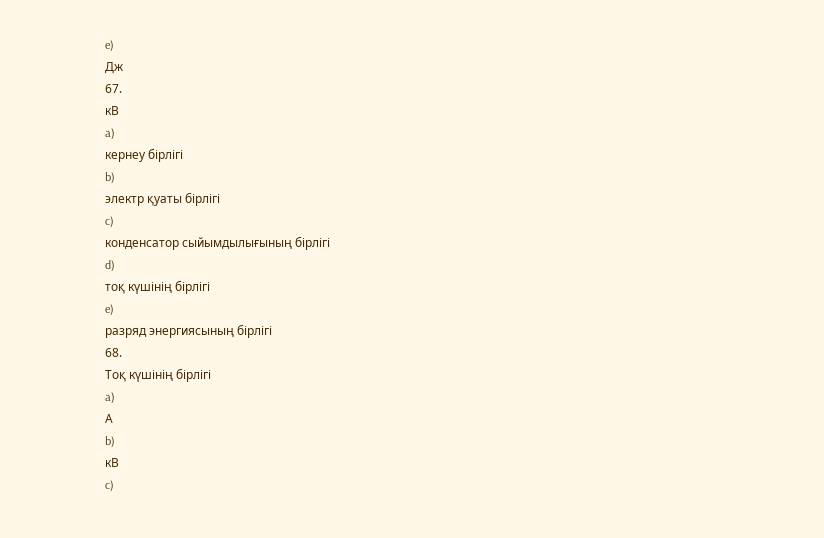e)
Дж
67.
кВ
a)
кернеу бірлігі
b)
электр қуаты бірлігі
c)
конденсатор сыйымдылығының бірлігі
d)
тоқ күшінің бірлігі
e)
разряд энергиясының бірлігі
68.
Тоқ күшінің бірлігі
a)
А
b)
кВ
c)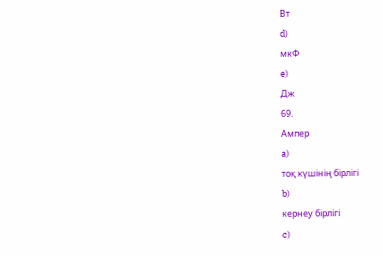Вт
d)
мкФ
e)
Дж
69.
Ампер
a)
тоқ күшінің бірлігі
b)
кернеу бірлігі
c)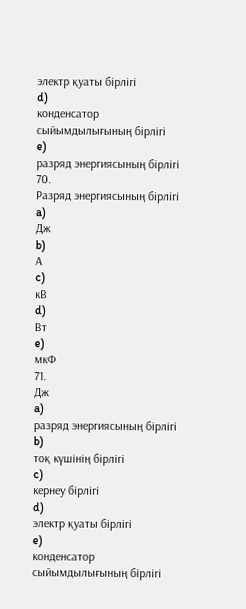электр қуаты бірлігі
d)
конденсатор сыйымдылығының бірлігі
e)
разряд энергиясының бірлігі
70.
Разряд энергиясының бірлігі
a)
Дж
b)
А
c)
кВ
d)
Вт
e)
мкФ
71.
Дж
a)
разряд энергиясының бірлігі
b)
тоқ күшінің бірлігі
c)
кернеу бірлігі
d)
электр қуаты бірлігі
e)
конденсатор сыйымдылығының бірлігі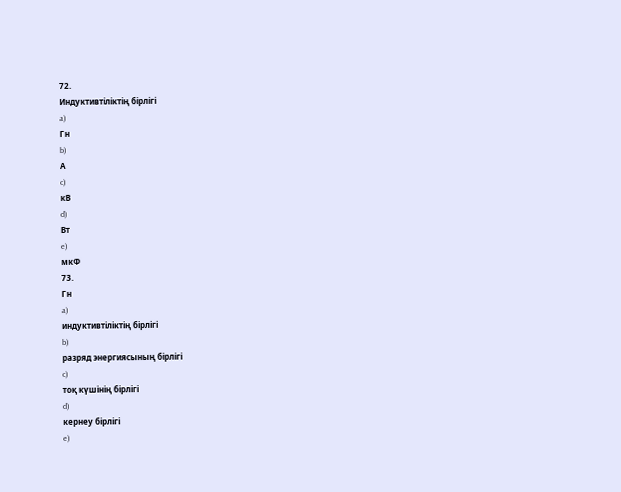72.
Индуктивтіліктің бірлігі
a)
Гн
b)
А
c)
кВ
d)
Вт
e)
мкФ
73.
Гн
a)
индуктивтіліктің бірлігі
b)
разряд энергиясының бірлігі
c)
тоқ күшінің бірлігі
d)
кернеу бірлігі
e)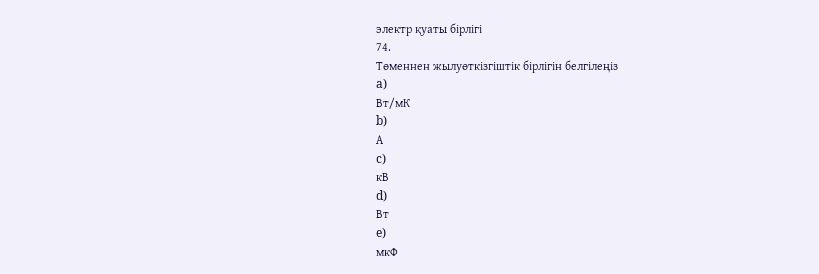электр қуаты бірлігі
74.
Төменнен жылуөткізгіштік бірлігін белгілеңіз
a)
Вт/мК
b)
А
c)
кВ
d)
Вт
e)
мкФ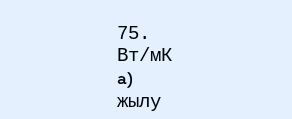75.
Вт/мК
a)
жылу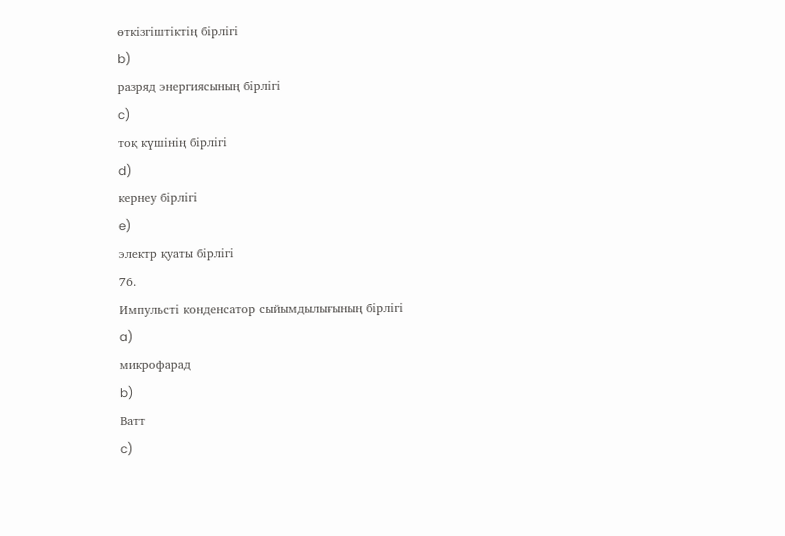өткізгіштіктің бірлігі
b)
разряд энергиясының бірлігі
c)
тоқ күшінің бірлігі
d)
кернеу бірлігі
e)
электр қуаты бірлігі
76.
Импульсті конденсатор сыйымдылығының бірлігі
a)
микрофарад
b)
Ватт
c)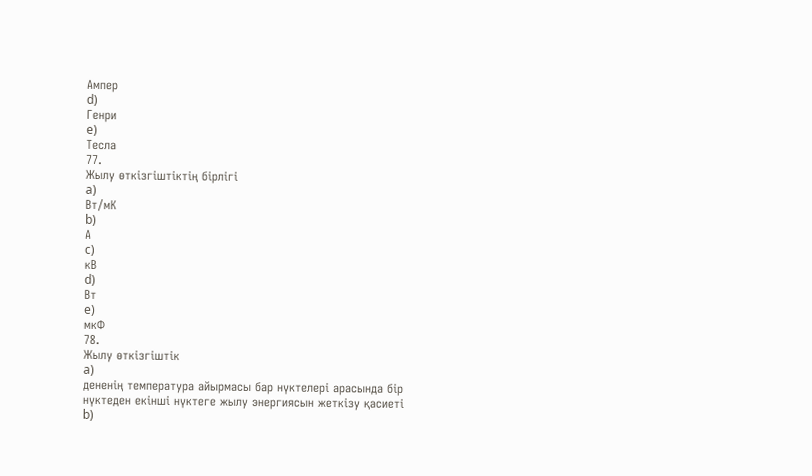Ампер
d)
Генри
e)
Тесла
77.
Жылу өткізгіштіктің бірлігі
a)
Вт/мК
b)
А
c)
кВ
d)
Вт
e)
мкФ
78.
Жылу өткізгіштік
a)
дененің температура айырмасы бар нүктелері арасында бір нүктеден екінші нүктеге жылу энергиясын жеткізу қасиеті
b)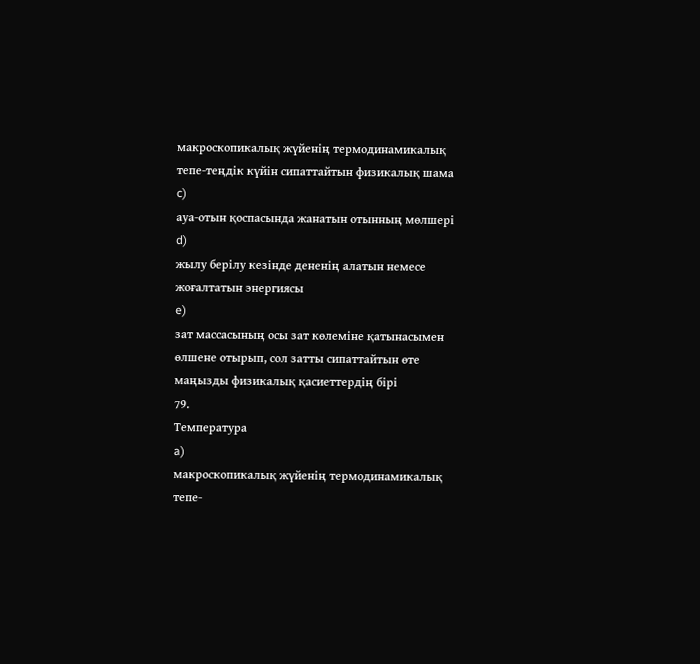макроскопикалық жүйенің термодинамикалық тепе-теңдік күйін сипаттайтын физикалық шама
c)
ауа-отын қоспасында жанатын отынның мөлшері
d)
жылу берілу кезінде дененің алатын немесе жоғалтатын энергиясы
e)
зат массасының осы зат көлеміне қатынасымен өлшене отырып, сол затты сипаттайтын өте маңызды физикалық қасиеттердің бірі
79.
Температура
a)
макроскопикалық жүйенің термодинамикалық тепе-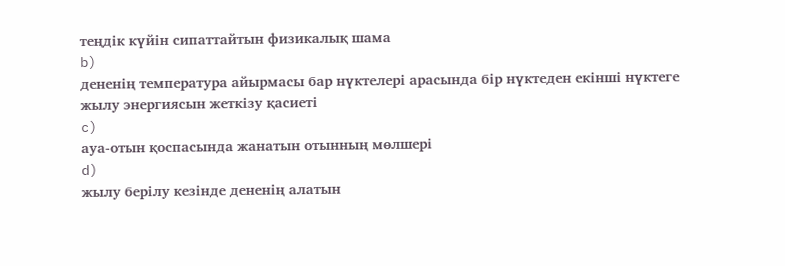теңдік күйін сипаттайтын физикалық шама
b)
дененің температура айырмасы бар нүктелері арасында бір нүктеден екінші нүктеге жылу энергиясын жеткізу қасиеті
c)
ауа-отын қоспасында жанатын отынның мөлшері
d)
жылу берілу кезінде дененің алатын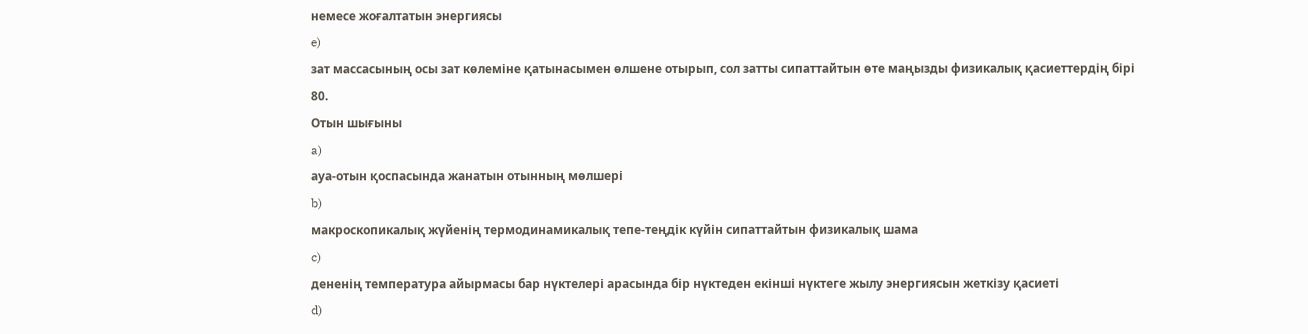немесе жоғалтатын энергиясы
e)
зат массасының осы зат көлеміне қатынасымен өлшене отырып, сол затты сипаттайтын өте маңызды физикалық қасиеттердің бірі
80.
Отын шығыны
a)
ауа-отын қоспасында жанатын отынның мөлшері
b)
макроскопикалық жүйенің термодинамикалық тепе-теңдік күйін сипаттайтын физикалық шама
c)
дененің температура айырмасы бар нүктелері арасында бір нүктеден екінші нүктеге жылу энергиясын жеткізу қасиеті
d)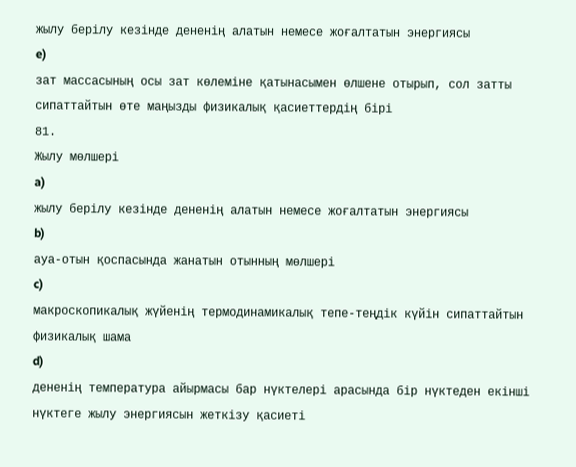жылу берілу кезінде дененің алатын немесе жоғалтатын энергиясы
e)
зат массасының осы зат көлеміне қатынасымен өлшене отырып, сол затты сипаттайтын өте маңызды физикалық қасиеттердің бірі
81.
Жылу мөлшері
a)
жылу берілу кезінде дененің алатын немесе жоғалтатын энергиясы
b)
ауа-отын қоспасында жанатын отынның мөлшері
c)
макроскопикалық жүйенің термодинамикалық тепе-теңдік күйін сипаттайтын физикалық шама
d)
дененің температура айырмасы бар нүктелері арасында бір нүктеден екінші нүктеге жылу энергиясын жеткізу қасиеті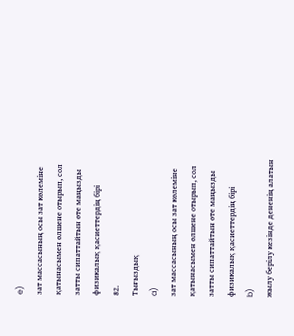e)
зат массасының осы зат көлеміне қатынасымен өлшене отырып, сол затты сипаттайтын өте маңызды физикалық қасиеттердің бірі
82.
Тығыздық
a)
зат массасының осы зат көлеміне қатынасымен өлшене отырып, сол затты сипаттайтын өте маңызды физикалық қасиеттердің бірі
b)
жылу берілу кезінде дененің алатын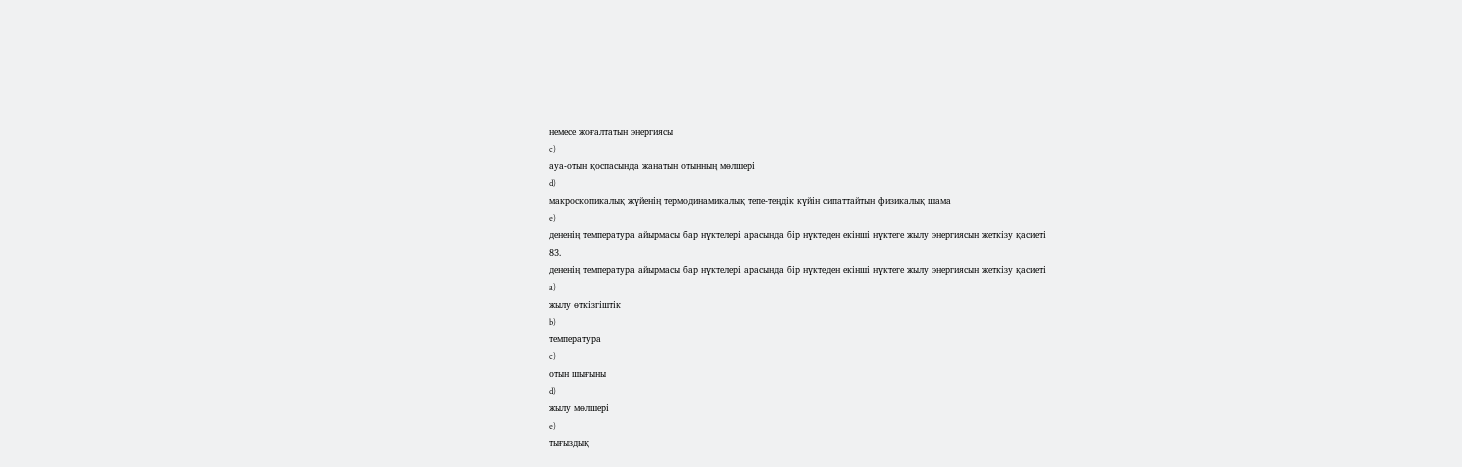немесе жоғалтатын энергиясы
c)
ауа-отын қоспасында жанатын отынның мөлшері
d)
макроскопикалық жүйенің термодинамикалық тепе-теңдік күйін сипаттайтын физикалық шама
e)
дененің температура айырмасы бар нүктелері арасында бір нүктеден екінші нүктеге жылу энергиясын жеткізу қасиеті
83.
дененің температура айырмасы бар нүктелері арасында бір нүктеден екінші нүктеге жылу энергиясын жеткізу қасиеті
a)
жылу өткізгіштік
b)
температура
c)
отын шығыны
d)
жылу мөлшері
e)
тығыздық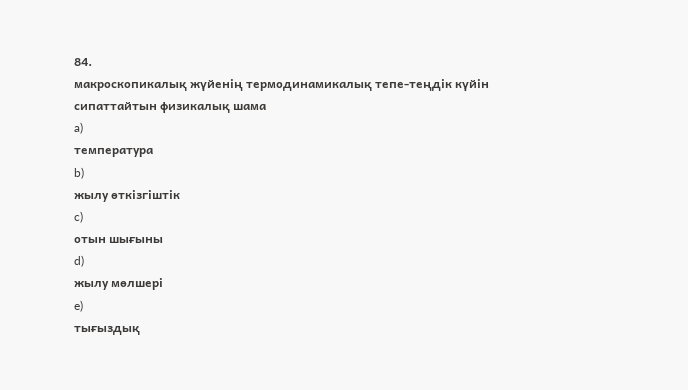84.
макроскопикалық жүйенің термодинамикалық тепе-теңдік күйін сипаттайтын физикалық шама
a)
температура
b)
жылу өткізгіштік
c)
отын шығыны
d)
жылу мөлшері
e)
тығыздық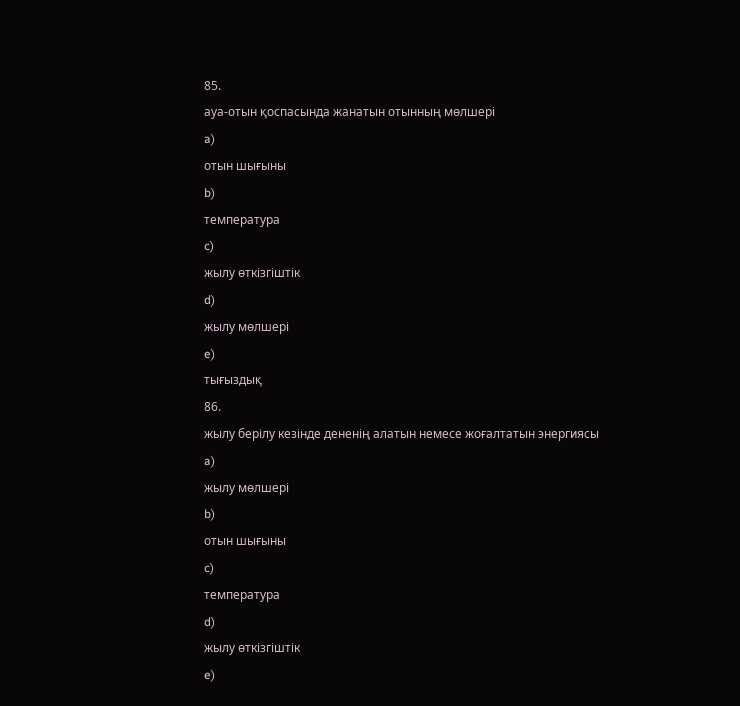85.
ауа-отын қоспасында жанатын отынның мөлшері
a)
отын шығыны
b)
температура
c)
жылу өткізгіштік
d)
жылу мөлшері
e)
тығыздық
86.
жылу берілу кезінде дененің алатын немесе жоғалтатын энергиясы
a)
жылу мөлшері
b)
отын шығыны
c)
температура
d)
жылу өткізгіштік
e)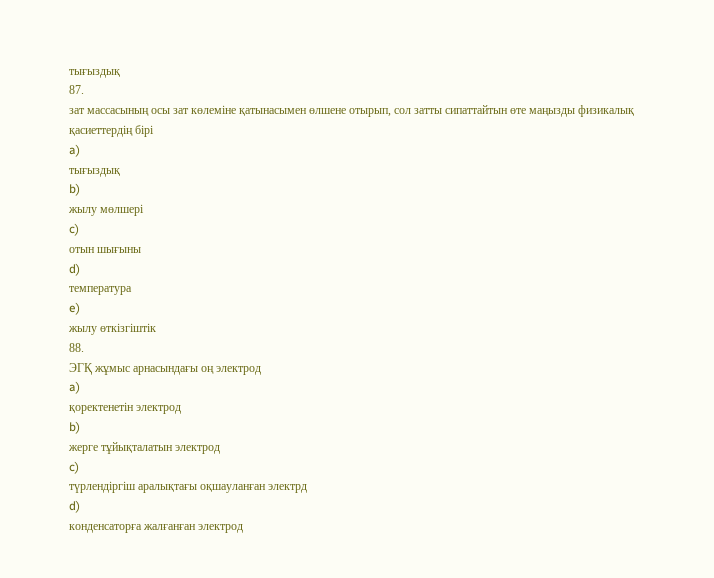тығыздық
87.
зат массасының осы зат көлеміне қатынасымен өлшене отырып, сол затты сипаттайтын өте маңызды физикалық қасиеттердің бірі
a)
тығыздық
b)
жылу мөлшері
c)
отын шығыны
d)
температура
e)
жылу өткізгіштік
88.
ЭГҚ жұмыс арнасындағы оң электрод
a)
қоректенетін электрод
b)
жерге тұйықталатын электрод
c)
түрлендіргіш аралықтағы оқшауланған электрд
d)
конденсаторға жалғанған электрод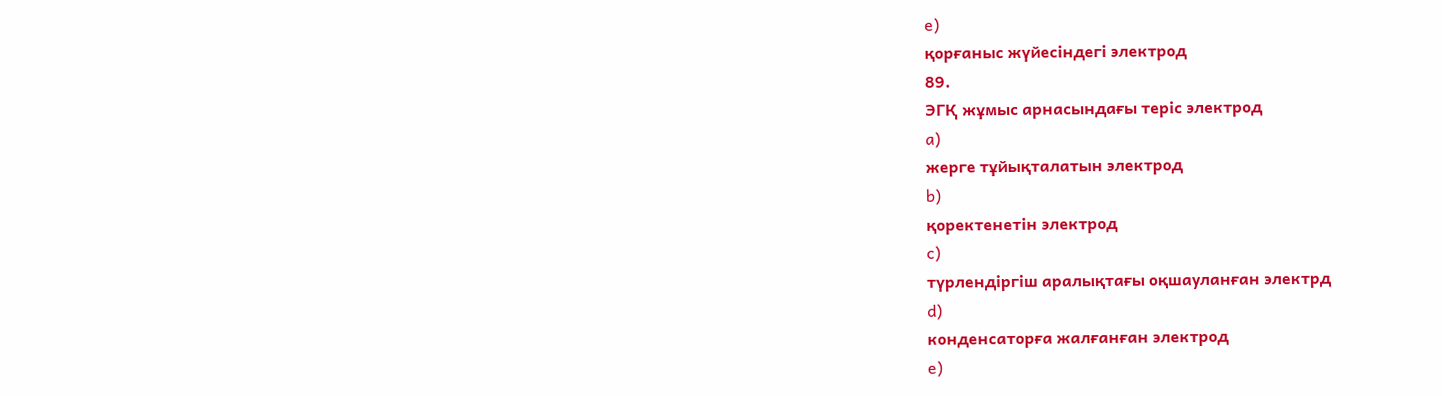e)
қорғаныс жүйесіндегі электрод
89.
ЭГҚ жұмыс арнасындағы теріс электрод
a)
жерге тұйықталатын электрод
b)
қоректенетін электрод
c)
түрлендіргіш аралықтағы оқшауланған электрд
d)
конденсаторға жалғанған электрод
e)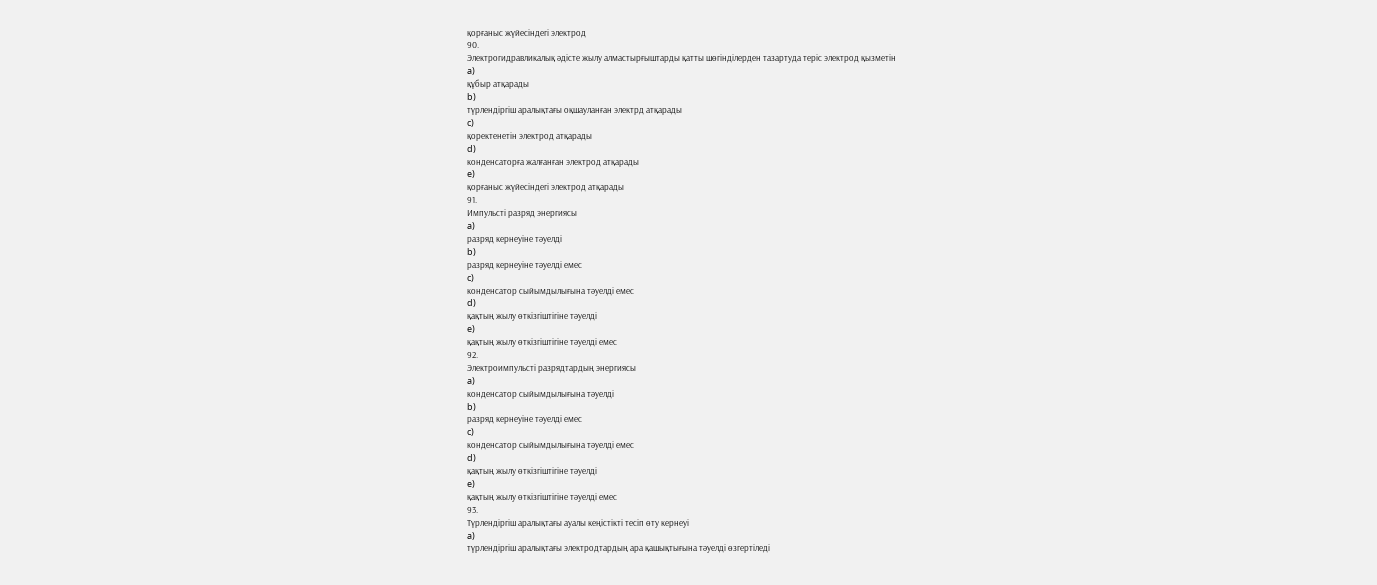қорғаныс жүйесіндегі электрод
90.
Электрогидравликалық әдісте жылу алмастырғыштарды қатты шөгінділерден тазартуда теріс электрод қызметін
a)
құбыр атқарады
b)
түрлендіргіш аралықтағы оқшауланған электрд атқарады
c)
қоректенетін электрод атқарады
d)
конденсаторға жалғанған электрод атқарады
e)
қорғаныс жүйесіндегі электрод атқарады
91.
Импульсті разряд энергиясы
a)
разряд кернеуіне тәуелді
b)
разряд кернеуіне тәуелді емес
c)
конденсатор сыйымдылығына тәуелді емес
d)
қақтың жылу өткізгіштігіне тәуелді
e)
қақтың жылу өткізгіштігіне тәуелді емес
92.
Электроимпульсті разрядтардың энергиясы
a)
конденсатор сыйымдылығына тәуелді
b)
разряд кернеуіне тәуелді емес
c)
конденсатор сыйымдылығына тәуелді емес
d)
қақтың жылу өткізгіштігіне тәуелді
e)
қақтың жылу өткізгіштігіне тәуелді емес
93.
Түрлендіргіш аралықтағы ауалы кеңістікті тесіп өту кернеуі
a)
түрлендіргіш аралықтағы электродтардың ара қашықтығына тәуелді өзгертіледі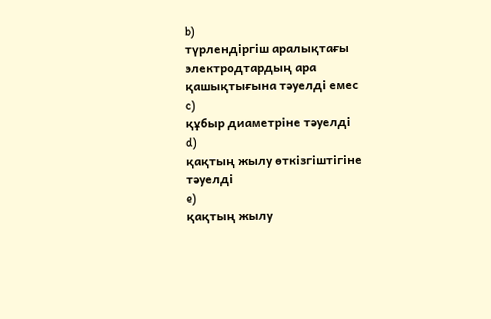b)
түрлендіргіш аралықтағы электродтардың ара қашықтығына тәуелді емес
c)
құбыр диаметріне тәуелді
d)
қақтың жылу өткізгіштігіне тәуелді
e)
қақтың жылу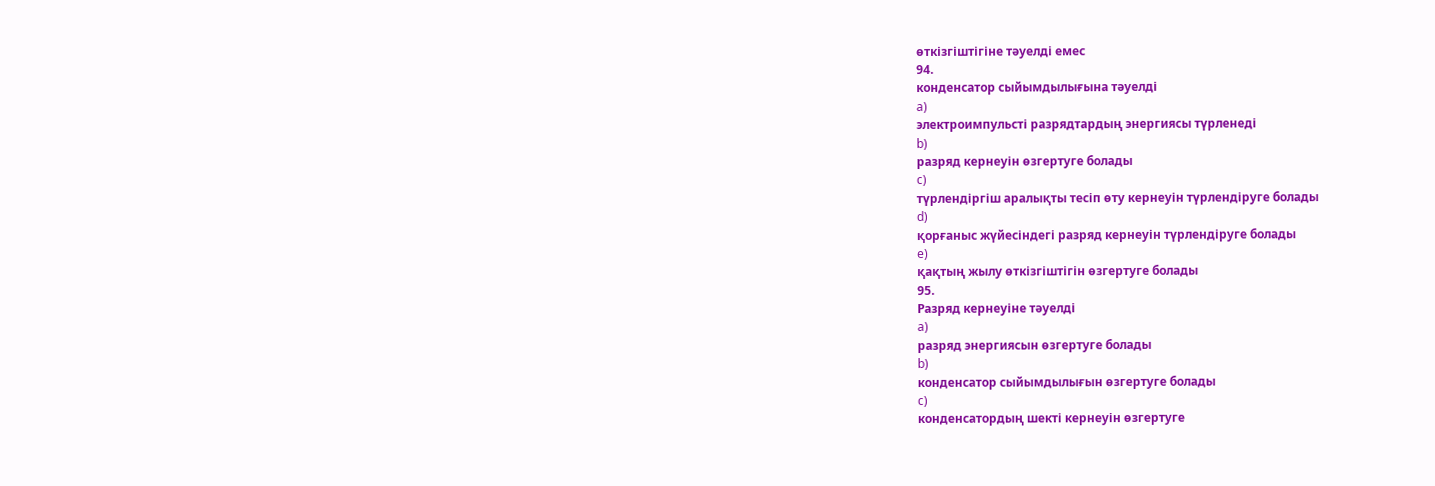өткізгіштігіне тәуелді емес
94.
конденсатор сыйымдылығына тәуелді
a)
электроимпульсті разрядтардың энергиясы түрленеді
b)
разряд кернеуін өзгертуге болады
c)
түрлендіргіш аралықты тесіп өту кернеуін түрлендіруге болады
d)
қорғаныс жүйесіндегі разряд кернеуін түрлендіруге болады
e)
қақтың жылу өткізгіштігін өзгертуге болады
95.
Разряд кернеуіне тәуелді
a)
разряд энергиясын өзгертуге болады
b)
конденсатор сыйымдылығын өзгертуге болады
c)
конденсатордың шекті кернеуін өзгертуге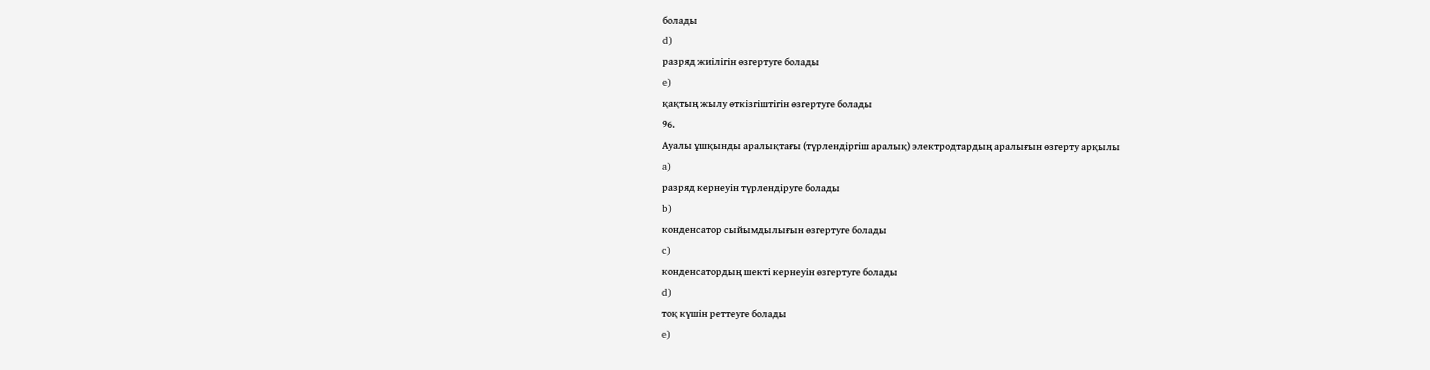болады
d)
разряд жиілігін өзгертуге болады
e)
қақтың жылу өткізгіштігін өзгертуге болады
96.
Ауалы ұшқынды аралықтағы (түрлендіргіш аралық) электродтардың аралығын өзгерту арқылы
a)
разряд кернеуін түрлендіруге болады
b)
конденсатор сыйымдылығын өзгертуге болады
c)
конденсатордың шекті кернеуін өзгертуге болады
d)
тоқ күшін реттеуге болады
e)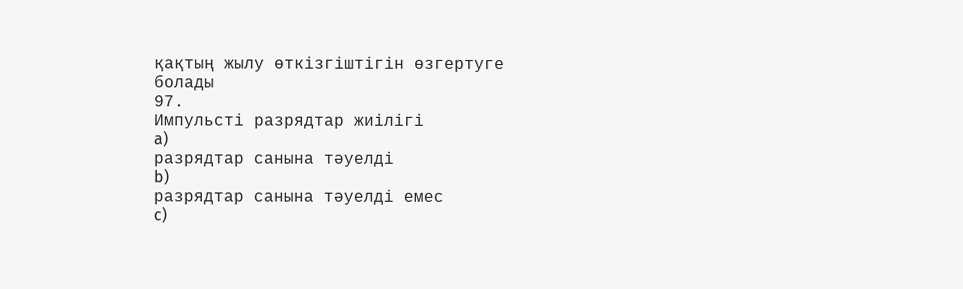қақтың жылу өткізгіштігін өзгертуге болады
97.
Импульсті разрядтар жиілігі
a)
разрядтар санына тәуелді
b)
разрядтар санына тәуелді емес
c)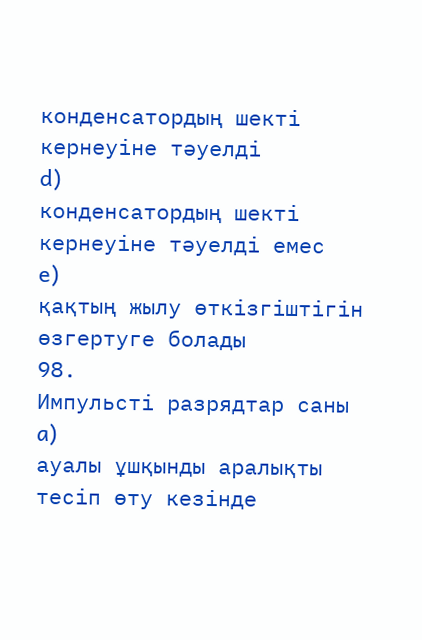конденсатордың шекті кернеуіне тәуелді
d)
конденсатордың шекті кернеуіне тәуелді емес
e)
қақтың жылу өткізгіштігін өзгертуге болады
98.
Импульсті разрядтар саны
a)
ауалы ұшқынды аралықты тесіп өту кезінде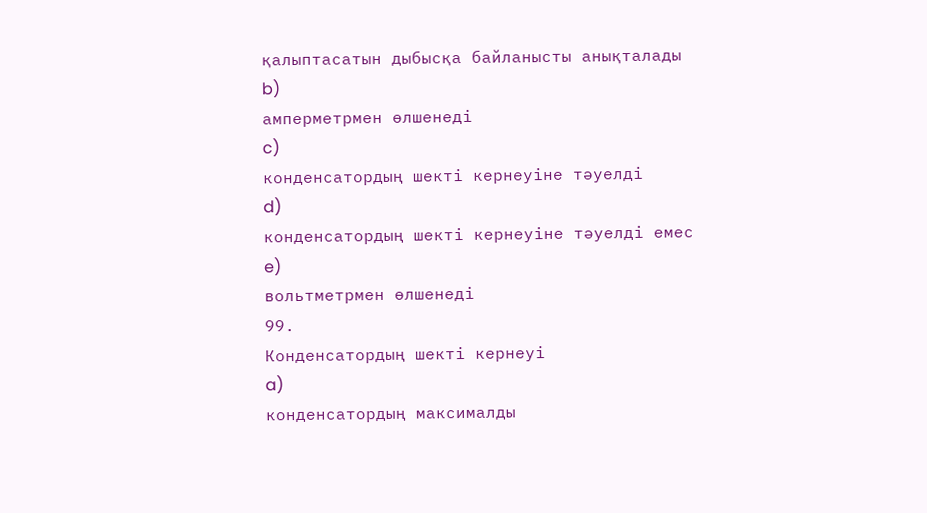қалыптасатын дыбысқа байланысты анықталады
b)
амперметрмен өлшенеді
c)
конденсатордың шекті кернеуіне тәуелді
d)
конденсатордың шекті кернеуіне тәуелді емес
e)
вольтметрмен өлшенеді
99.
Конденсатордың шекті кернеуі
a)
конденсатордың максималды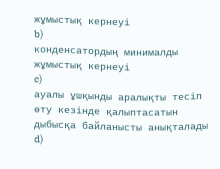жұмыстық кернеуі
b)
конденсатордың минималды жұмыстық кернеуі
c)
ауалы ұшқынды аралықты тесіп өту кезінде қалыптасатын дыбысқа байланысты анықталады
d)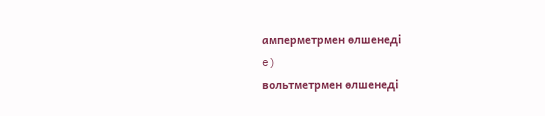амперметрмен өлшенеді
e)
вольтметрмен өлшенеді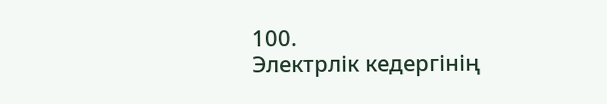100.
Электрлік кедергінің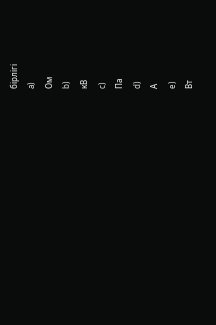бірлігі
a)
Ом
b)
кВ
c)
Па
d)
А
e)
Вт